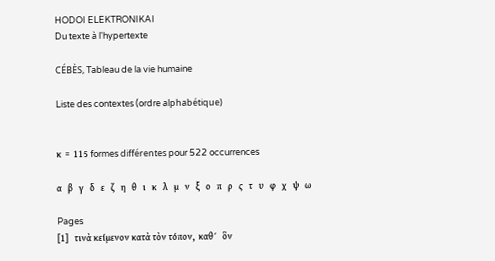HODOI ELEKTRONIKAI
Du texte à l'hypertexte

CÉBÈS, Tableau de la vie humaine

Liste des contextes (ordre alphabétique)


κ  =  115 formes différentes pour 522 occurrences

α   β   γ   δ   ε   ζ   η   θ   ι   κ   λ   μ   ν   ξ   ο   π   ρ   ς   τ   υ   φ   χ   ψ   ω

Pages
[1]   τινὰ κείμενον κατὰ τὸν τόπον,  καθ´   ὃν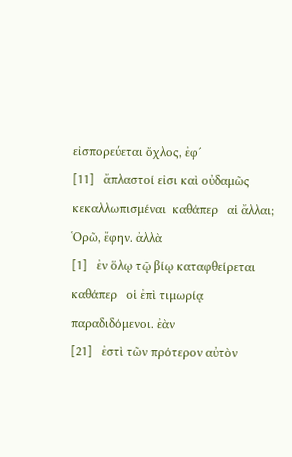εἰσπορεύεται ὄχλος, ἐφ´
[11]   ἄπλαστοί εἰσι καὶ οὐδαμῶς κεκαλλωπισμέναι  καθάπερ   αἱ ἄλλαι; Ὁρῶ, ἔφην. ἀλλὰ
[1]   ἐν ὅλῳ τῷ βίῳ καταφθείρεται  καθάπερ   οἱ ἐπὶ τιμωρίᾳ παραδιδόμενοι. ἐὰν
[21]   ἐστὶ τῶν πρότερον αὐτὸν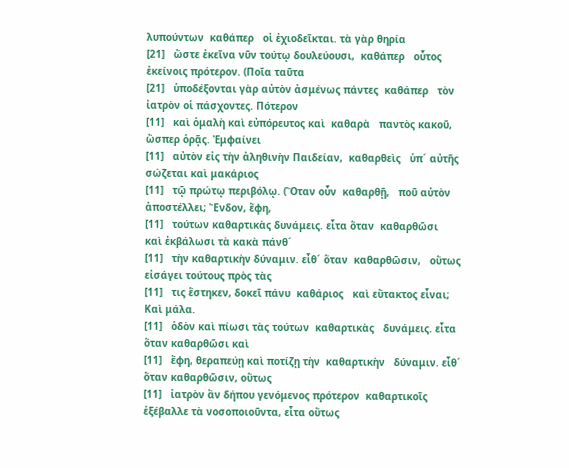λυπούντων  καθάπερ   οἱ ἐχιοδεῖκται. τὰ γὰρ θηρία
[21]   ὥστε ἐκεῖνα νῦν τούτῳ δουλεύουσι,  καθάπερ   οὗτος ἐκείνοις πρότερον. (Ποῖα ταῦτα
[21]   ὑποδέξονται γὰρ αὐτὸν ἀσμένως πάντες  καθάπερ   τὸν ἰατρὸν οἱ πάσχοντες. Πότερον
[11]   καὶ ὁμαλὴ καὶ εὐπόρευτος καὶ  καθαρὰ   παντὸς κακοῦ, ὥσπερ ὁρᾷς. Ἐμφαίνει
[11]   αὐτὸν εἰς τὴν ἀληθινὴν Παιδείαν,  καθαρθεὶς   ὑπ´ αὐτῆς σώζεται καὶ μακάριος
[11]   τῷ πρώτῳ περιβόλῳ. (Ὅταν οὖν  καθαρθῇ,   ποῦ αὐτὸν ἀποστέλλει; Ἔνδον, ἔφη,
[11]   τούτων καθαρτικὰς δυνάμεις. εἶτα ὅταν  καθαρθῶσι   καὶ ἐκβάλωσι τὰ κακὰ πάνθ´
[11]   τὴν καθαρτικὴν δύναμιν. εἶθ´ ὅταν  καθαρθῶσιν,   οὕτως εἰσάγει τούτους πρὸς τὰς
[11]   τις ἕστηκεν, δοκεῖ πάνυ  καθάριος   καὶ εὔτακτος εἶναι; Καὶ μάλα.
[11]   ὁδὸν καὶ πίωσι τὰς τούτων  καθαρτικὰς   δυνάμεις. εἶτα ὅταν καθαρθῶσι καὶ
[11]   ἔφη, θεραπεύῃ καὶ ποτίζῃ τὴν  καθαρτικὴν   δύναμιν. εἶθ´ ὅταν καθαρθῶσιν, οὕτως
[11]   ἰατρὸν ἂν δήπου γενόμενος πρότερον  καθαρτικοῖς   ἐξέβαλλε τὰ νοσοποιοῦντα, εἶτα οὕτως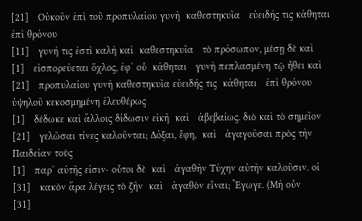[21]   Οὐκοῦν ἐπὶ τοῦ προπυλαίου γυνὴ  καθεστηκυῖα   εὐειδής τις κάθηται ἐπὶ θρόνου
[11]   γυνή τις ἐστὶ καλὴ καὶ  καθεστηκυῖα   τὸ πρόσωπον, μέσῃ δὲ καὶ
[1]   εἰσπορεύεται ὄχλος, ἐφ´ οὗ  κάθηται   γυνὴ πεπλασμένη τῷ ἤθει καὶ
[21]   προπυλαίου γυνὴ καθεστηκυῖα εὐειδής τις  κάθηται   ἐπὶ θρόνου ὑψηλοῦ κεκοσμημένη ἐλευθέρως
[1]   δέδωκε καὶ ἄλλοις δίδωσιν εἰκῆ  καὶ   ἀβεβαίως. διὸ καὶ τὸ σημεῖον
[21]   γελῶσαι τίνες καλοῦνται; Δόξαι, ἔφη,  καὶ   ἀγαγοῦσαι πρὸς τὴν Παιδείαν τοὺς
[1]   παρ´ αὐτῆς εἰσιν· οὗτοι δὲ  καὶ   ἀγαθὴν Τύχην αὐτὴν καλοῦσιν. οἱ
[31]   κακὸν ἄρα λέγεις τὸ ζῆν  καὶ   ἀγαθὸν εἶναι; Ἔγωγε. (Μὴ οὖν
[31]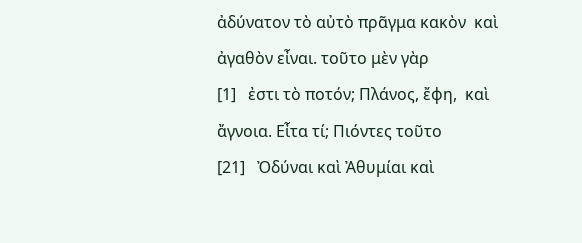ἀδύνατον τὸ αὐτὸ πρᾶγμα κακὸν  καὶ   ἀγαθὸν εἶναι. τοῦτο μὲν γὰρ
[1]   ἐστι τὸ ποτόν; Πλάνος, ἔφη,  καὶ   ἄγνοια. Εἶτα τί; Πιόντες τοῦτο
[21]   Ὀδύναι καὶ Ἀθυμίαι καὶ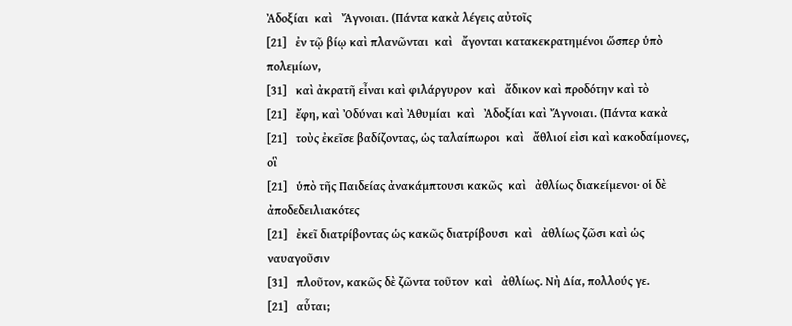Ἀδοξίαι  καὶ   Ἄγνοιαι. (Πάντα κακὰ λέγεις αὐτοῖς
[21]   ἐν τῷ βίῳ καὶ πλανῶνται  καὶ   ἄγονται κατακεκρατημένοι ὥσπερ ὑπὸ πολεμίων,
[31]   καὶ ἀκρατῆ εἶναι καὶ φιλάργυρον  καὶ   ἄδικον καὶ προδότην καὶ τὸ
[21]   ἔφη, καὶ Ὀδύναι καὶ Ἀθυμίαι  καὶ   Ἀδοξίαι καὶ Ἄγνοιαι. (Πάντα κακὰ
[21]   τοὺς ἐκεῖσε βαδίζοντας, ὡς ταλαίπωροι  καὶ   ἄθλιοί εἰσι καὶ κακοδαίμονες, οἳ
[21]   ὑπὸ τῆς Παιδείας ἀνακάμπτουσι κακῶς  καὶ   ἀθλίως διακείμενοι· οἱ δὲ ἀποδεδειλιακότες
[21]   ἐκεῖ διατρίβοντας ὡς κακῶς διατρίβουσι  καὶ   ἀθλίως ζῶσι καὶ ὡς ναυαγοῦσιν
[31]   πλοῦτον, κακῶς δὲ ζῶντα τοῦτον  καὶ   ἀθλίως. Νὴ Δία, πολλούς γε.
[21]   αὗται;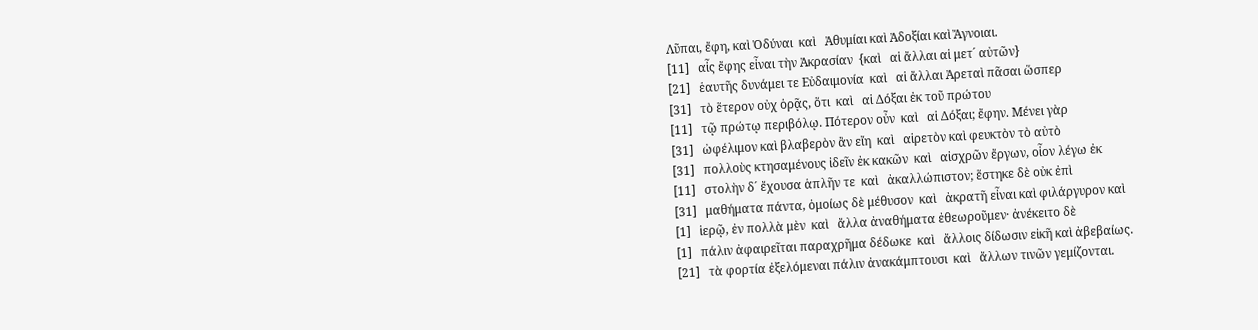Λῦπαι, ἔφη, καὶ Ὀδύναι  καὶ   Ἀθυμίαι καὶ Ἀδοξίαι καὶ Ἄγνοιαι.
[11]   αἷς ἔφης εἶναι τὴν Ἀκρασίαν  {καὶ   αἱ ἄλλαι αἱ μετ´ αὐτῶν}
[21]   ἑαυτῆς δυνάμει τε Εὐδαιμονία  καὶ   αἱ ἄλλαι Ἀρεταὶ πᾶσαι ὥσπερ
[31]   τὸ ἕτερον οὐχ ὁρᾷς, ὅτι  καὶ   αἱ Δόξαι ἐκ τοῦ πρώτου
[11]   τῷ πρώτῳ περιβόλῳ. Πότερον οὖν  καὶ   αἱ Δόξαι; ἔφην. Μένει γὰρ
[31]   ὠφέλιμον καὶ βλαβερὸν ἂν εἴη  καὶ   αἱρετὸν καὶ φευκτὸν τὸ αὐτὸ
[31]   πολλοὺς κτησαμένους ἰδεῖν ἐκ κακῶν  καὶ   αἰσχρῶν ἔργων, οἷον λέγω ἐκ
[11]   στολὴν δ´ ἔχουσα ἁπλῆν τε  καὶ   ἀκαλλώπιστον; ἕστηκε δὲ οὐκ ἐπὶ
[31]   μαθήματα πάντα, ὁμοίως δὲ μέθυσον  καὶ   ἀκρατῆ εἶναι καὶ φιλάργυρον καὶ
[1]   ἱερῷ, ἐν πολλὰ μὲν  καὶ   ἄλλα ἀναθήματα ἐθεωροῦμεν· ἀνέκειτο δὲ
[1]   πάλιν ἀφαιρεῖται παραχρῆμα δέδωκε  καὶ   ἄλλοις δίδωσιν εἰκῆ καὶ ἀβεβαίως.
[21]   τὰ φορτία ἐξελόμεναι πάλιν ἀνακάμπτουσι  καὶ   ἄλλων τινῶν γεμίζονται.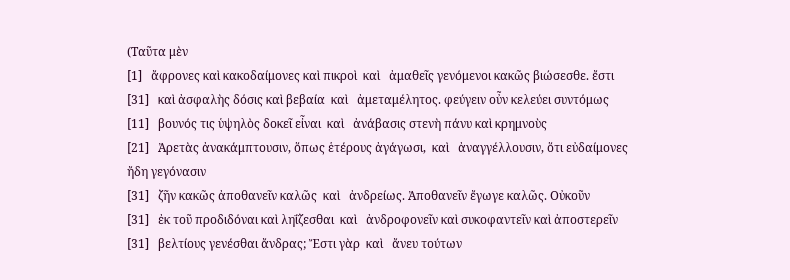(Ταῦτα μὲν
[1]   ἄφρονες καὶ κακοδαίμονες καὶ πικροὶ  καὶ   ἀμαθεῖς γενόμενοι κακῶς βιώσεσθε. ἔστι
[31]   καὶ ἀσφαλὴς δόσις καὶ βεβαία  καὶ   ἀμεταμέλητος. φεύγειν οὖν κελεύει συντόμως
[11]   βουνός τις ὑψηλὸς δοκεῖ εἶναι  καὶ   ἀνάβασις στενὴ πάνυ καὶ κρημνοὺς
[21]   Ἀρετὰς ἀνακάμπτουσιν, ὅπως ἑτέρους ἀγάγωσι,  καὶ   ἀναγγέλλουσιν, ὅτι εὐδαίμονες ἤδη γεγόνασιν
[31]   ζῆν κακῶς ἀποθανεῖν καλῶς  καὶ   ἀνδρείως. Ἀποθανεῖν ἔγωγε καλῶς. Οὐκοῦν
[31]   ἐκ τοῦ προδιδόναι καὶ ληΐζεσθαι  καὶ   ἀνδροφονεῖν καὶ συκοφαντεῖν καὶ ἀποστερεῖν
[31]   βελτίους γενέσθαι ἄνδρας; Ἔστι γὰρ  καὶ   ἄνευ τούτων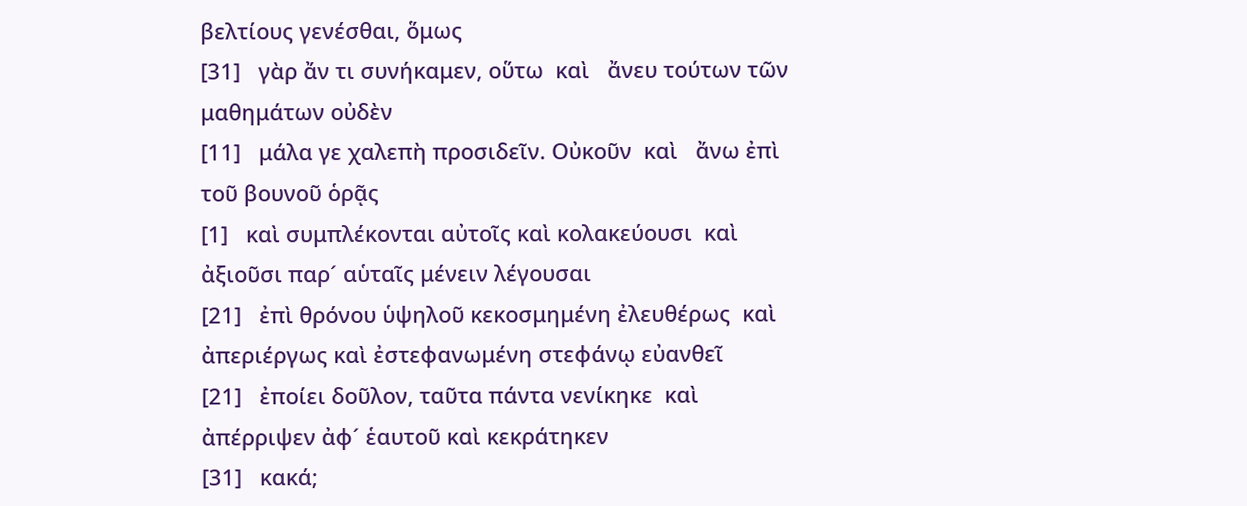βελτίους γενέσθαι, ὅμως
[31]   γὰρ ἄν τι συνήκαμεν, οὕτω  καὶ   ἄνευ τούτων τῶν μαθημάτων οὐδὲν
[11]   μάλα γε χαλεπὴ προσιδεῖν. Οὐκοῦν  καὶ   ἄνω ἐπὶ τοῦ βουνοῦ ὁρᾷς
[1]   καὶ συμπλέκονται αὐτοῖς καὶ κολακεύουσι  καὶ   ἀξιοῦσι παρ´ αὑταῖς μένειν λέγουσαι
[21]   ἐπὶ θρόνου ὑψηλοῦ κεκοσμημένη ἐλευθέρως  καὶ   ἀπεριέργως καὶ ἐστεφανωμένη στεφάνῳ εὐανθεῖ
[21]   ἐποίει δοῦλον, ταῦτα πάντα νενίκηκε  καὶ   ἀπέρριψεν ἀφ´ ἑαυτοῦ καὶ κεκράτηκεν
[31]   κακά;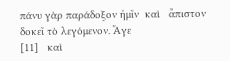πάνυ γὰρ παράδοξον ἡμῖν  καὶ   ἄπιστον δοκεῖ τὸ λεγόμενον. Ἄγε
[11]   καὶ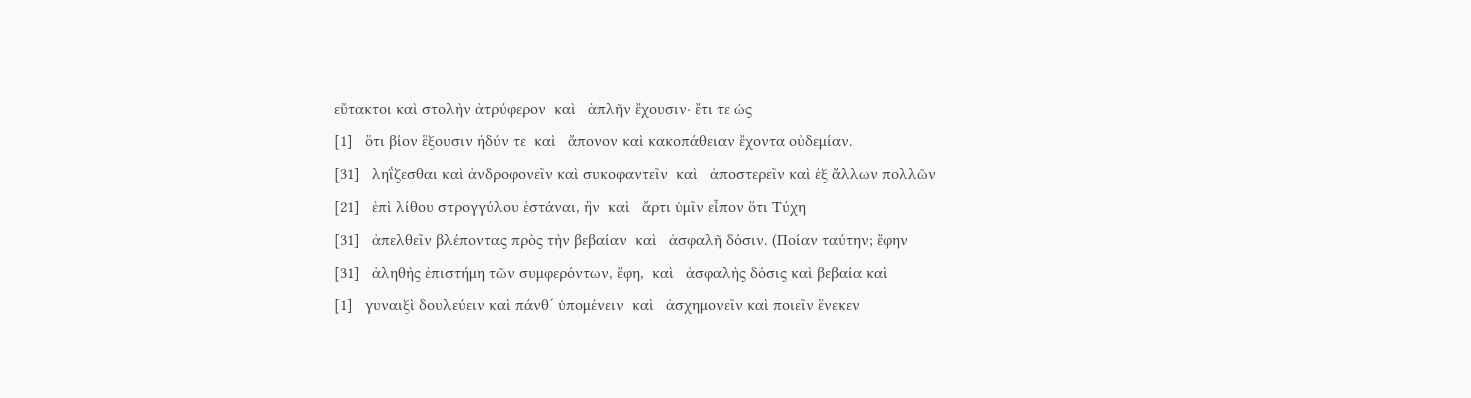εὔτακτοι καὶ στολὴν ἀτρύφερον  καὶ   ἁπλῆν ἔχουσιν· ἔτι τε ὡς
[1]   ὅτι βίον ἕξουσιν ἡδύν τε  καὶ   ἄπονον καὶ κακοπάθειαν ἔχοντα οὐδεμίαν.
[31]   ληΐζεσθαι καὶ ἀνδροφονεῖν καὶ συκοφαντεῖν  καὶ   ἀποστερεῖν καὶ ἐξ ἄλλων πολλῶν
[21]   ἐπὶ λίθου στρογγύλου ἑστάναι, ἣν  καὶ   ἄρτι ὑμῖν εἶπον ὅτι Τύχη
[31]   ἀπελθεῖν βλέποντας πρὸς τὴν βεβαίαν  καὶ   ἀσφαλῆ δόσιν. (Ποίαν ταύτην; ἔφην
[31]   ἀληθὴς ἐπιστήμη τῶν συμφερόντων, ἔφη,  καὶ   ἀσφαλὴς δόσις καὶ βεβαία καὶ
[1]   γυναιξὶ δουλεύειν καὶ πάνθ´ ὑπομένειν  καὶ   ἀσχημονεῖν καὶ ποιεῖν ἕνεκεν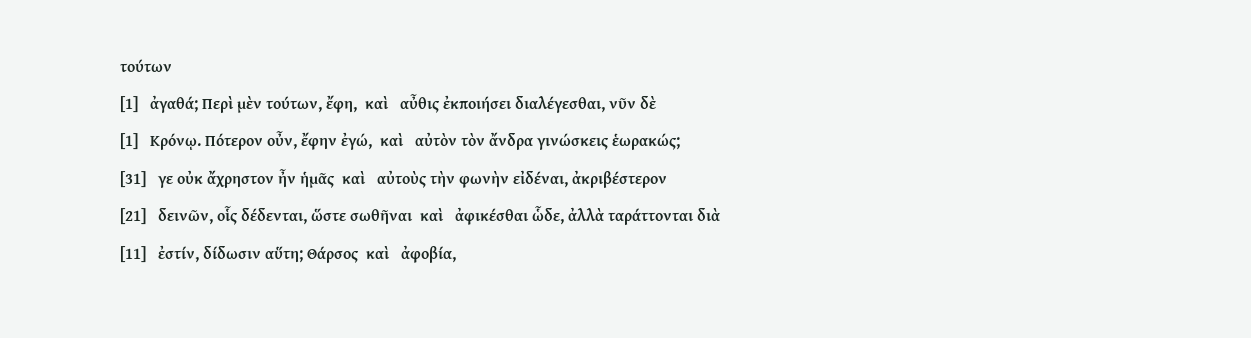τούτων
[1]   ἀγαθά; Περὶ μὲν τούτων, ἔφη,  καὶ   αὖθις ἐκποιήσει διαλέγεσθαι, νῦν δὲ
[1]   Κρόνῳ. Πότερον οὖν, ἔφην ἐγώ,  καὶ   αὐτὸν τὸν ἄνδρα γινώσκεις ἑωρακώς;
[31]   γε οὐκ ἄχρηστον ἦν ἡμᾶς  καὶ   αὐτοὺς τὴν φωνὴν εἰδέναι, ἀκριβέστερον
[21]   δεινῶν, οἷς δέδενται, ὥστε σωθῆναι  καὶ   ἀφικέσθαι ὧδε, ἀλλὰ ταράττονται διὰ
[11]   ἐστίν, δίδωσιν αὕτη; Θάρσος  καὶ   ἀφοβία,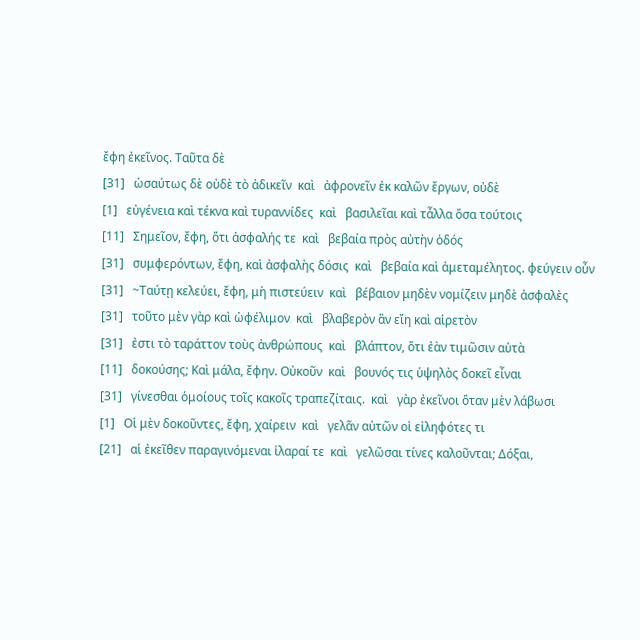ἔφη ἐκεῖνος. Ταῦτα δὲ
[31]   ὡσαύτως δὲ οὐδὲ τὸ ἀδικεῖν  καὶ   ἀφρονεῖν ἐκ καλῶν ἔργων, οὐδὲ
[1]   εὐγένεια καὶ τέκνα καὶ τυραννίδες  καὶ   βασιλεῖαι καὶ τἆλλα ὅσα τούτοις
[11]   Σημεῖον, ἔφη, ὅτι ἀσφαλής τε  καὶ   βεβαία πρὸς αὐτὴν ὁδός
[31]   συμφερόντων, ἔφη, καὶ ἀσφαλὴς δόσις  καὶ   βεβαία καὶ ἀμεταμέλητος. φεύγειν οὖν
[31]   ~Ταύτῃ κελεύει, ἔφη, μὴ πιστεύειν  καὶ   βέβαιον μηδὲν νομίζειν μηδὲ ἀσφαλὲς
[31]   τοῦτο μὲν γὰρ καὶ ὠφέλιμον  καὶ   βλαβερὸν ἂν εἴη καὶ αἱρετὸν
[31]   ἐστι τὸ ταράττον τοὺς ἀνθρώπους  καὶ   βλάπτον, ὅτι ἐὰν τιμῶσιν αὐτὰ
[11]   δοκούσης; Καὶ μάλα, ἔφην. Οὐκοῦν  καὶ   βουνός τις ὑψηλὸς δοκεῖ εἶναι
[31]   γίνεσθαι ὁμοίους τοῖς κακοῖς τραπεζίταις.  καὶ   γὰρ ἐκεῖνοι ὅταν μὲν λάβωσι
[1]   Οἱ μὲν δοκοῦντες, ἔφη, χαίρειν  καὶ   γελᾶν αὐτῶν οἱ εἰληφότες τι
[21]   αἱ ἐκεῖθεν παραγινόμεναι ἱλαραί τε  καὶ   γελῶσαι τίνες καλοῦνται; Δόξαι,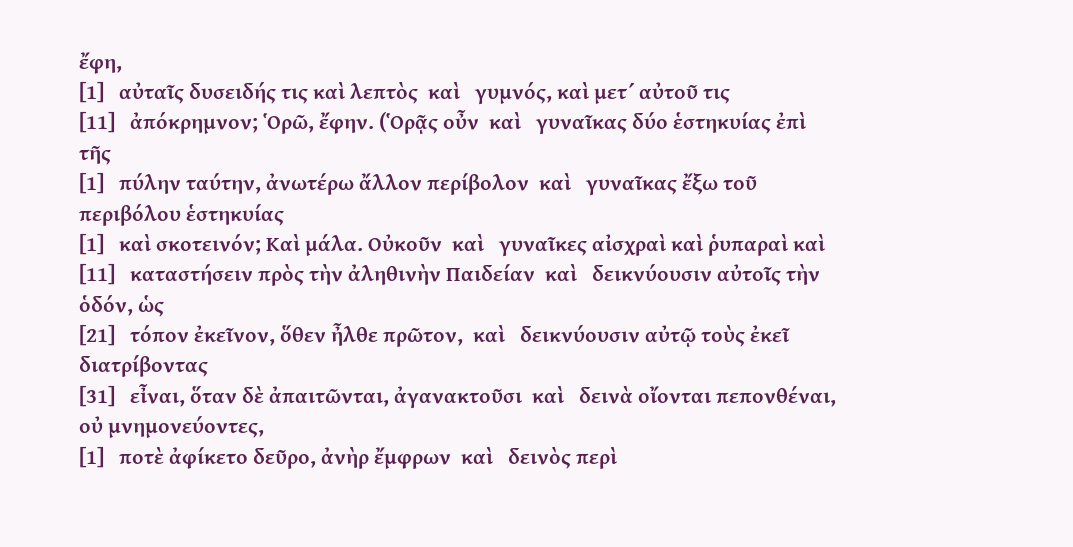ἔφη,
[1]   αὐταῖς δυσειδής τις καὶ λεπτὸς  καὶ   γυμνός, καὶ μετ´ αὐτοῦ τις
[11]   ἀπόκρημνον; Ὁρῶ, ἔφην. (Ὁρᾷς οὖν  καὶ   γυναῖκας δύο ἑστηκυίας ἐπὶ τῆς
[1]   πύλην ταύτην, ἀνωτέρω ἄλλον περίβολον  καὶ   γυναῖκας ἔξω τοῦ περιβόλου ἑστηκυίας
[1]   καὶ σκοτεινόν; Καὶ μάλα. Οὐκοῦν  καὶ   γυναῖκες αἰσχραὶ καὶ ῥυπαραὶ καὶ
[11]   καταστήσειν πρὸς τὴν ἀληθινὴν Παιδείαν  καὶ   δεικνύουσιν αὐτοῖς τὴν ὁδόν, ὡς
[21]   τόπον ἐκεῖνον, ὅθεν ἦλθε πρῶτον,  καὶ   δεικνύουσιν αὐτῷ τοὺς ἐκεῖ διατρίβοντας
[31]   εἶναι, ὅταν δὲ ἀπαιτῶνται, ἀγανακτοῦσι  καὶ   δεινὰ οἴονται πεπονθέναι, οὐ μνημονεύοντες,
[1]   ποτὲ ἀφίκετο δεῦρο, ἀνὴρ ἔμφρων  καὶ   δεινὸς περὶ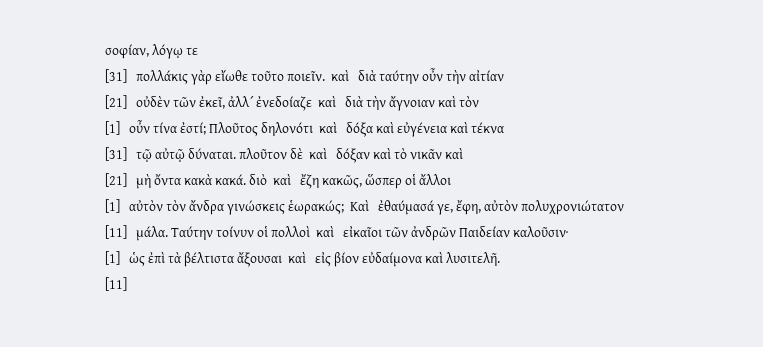σοφίαν, λόγῳ τε
[31]   πολλάκις γὰρ εἴωθε τοῦτο ποιεῖν.  καὶ   διὰ ταύτην οὖν τὴν αἰτίαν
[21]   οὐδὲν τῶν ἐκεῖ, ἀλλ´ ἐνεδοίαζε  καὶ   διὰ τὴν ἄγνοιαν καὶ τὸν
[1]   οὖν τίνα ἐστί; Πλοῦτος δηλονότι  καὶ   δόξα καὶ εὐγένεια καὶ τέκνα
[31]   τῷ αὐτῷ δύναται. πλοῦτον δὲ  καὶ   δόξαν καὶ τὸ νικᾶν καὶ
[21]   μὴ ὄντα κακὰ κακά. διὸ  καὶ   ἔζη κακῶς, ὥσπερ οἱ ἄλλοι
[1]   αὐτὸν τὸν ἄνδρα γινώσκεις ἑωρακώς;  Καὶ   ἐθαύμασά γε, ἔφη, αὐτὸν πολυχρονιώτατον
[11]   μάλα. Ταύτην τοίνυν οἱ πολλοὶ  καὶ   εἰκαῖοι τῶν ἀνδρῶν Παιδείαν καλοῦσιν·
[1]   ὡς ἐπὶ τὰ βέλτιστα ἄξουσαι  καὶ   εἰς βίον εὐδαίμονα καὶ λυσιτελῆ.
[11]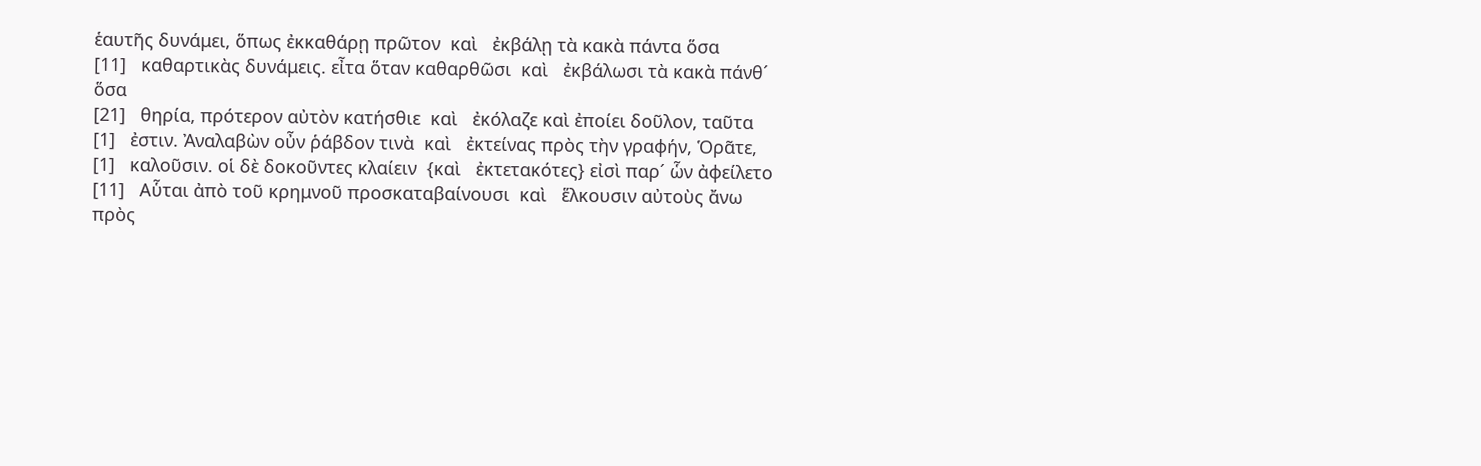ἑαυτῆς δυνάμει, ὅπως ἐκκαθάρῃ πρῶτον  καὶ   ἐκβάλῃ τὰ κακὰ πάντα ὅσα
[11]   καθαρτικὰς δυνάμεις. εἶτα ὅταν καθαρθῶσι  καὶ   ἐκβάλωσι τὰ κακὰ πάνθ´ ὅσα
[21]   θηρία, πρότερον αὐτὸν κατήσθιε  καὶ   ἐκόλαζε καὶ ἐποίει δοῦλον, ταῦτα
[1]   ἐστιν. Ἀναλαβὼν οὖν ῥάβδον τινὰ  καὶ   ἐκτείνας πρὸς τὴν γραφήν, Ὁρᾶτε,
[1]   καλοῦσιν. οἱ δὲ δοκοῦντες κλαίειν  {καὶ   ἐκτετακότες} εἰσὶ παρ´ ὧν ἀφείλετο
[11]   Αὗται ἀπὸ τοῦ κρημνοῦ προσκαταβαίνουσι  καὶ   ἕλκουσιν αὐτοὺς ἄνω πρὸς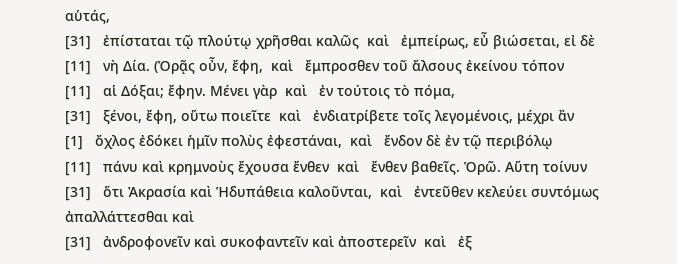αὑτάς,
[31]   ἐπίσταται τῷ πλούτῳ χρῆσθαι καλῶς  καὶ   ἐμπείρως, εὖ βιώσεται, εἰ δὲ
[11]   νὴ Δία. (Ὁρᾷς οὖν, ἔφη,  καὶ   ἔμπροσθεν τοῦ ἄλσους ἐκείνου τόπον
[11]   αἱ Δόξαι; ἔφην. Μένει γὰρ  καὶ   ἐν τούτοις τὸ πόμα,
[31]   ξένοι, ἔφη, οὕτω ποιεῖτε  καὶ   ἐνδιατρίβετε τοῖς λεγομένοις, μέχρι ἂν
[1]   ὄχλος ἐδόκει ἡμῖν πολὺς ἐφεστάναι,  καὶ   ἔνδον δὲ ἐν τῷ περιβόλῳ
[11]   πάνυ καὶ κρημνοὺς ἔχουσα ἔνθεν  καὶ   ἔνθεν βαθεῖς. Ὁρῶ. Αὕτη τοίνυν
[31]   ὅτι Ἀκρασία καὶ Ἡδυπάθεια καλοῦνται,  καὶ   ἐντεῦθεν κελεύει συντόμως ἀπαλλάττεσθαι καὶ
[31]   ἀνδροφονεῖν καὶ συκοφαντεῖν καὶ ἀποστερεῖν  καὶ   ἐξ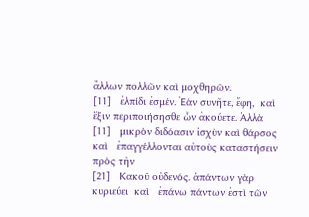ἄλλων πολλῶν καὶ μοχθηρῶν.
[11]   ἐλπίδι ἐσμέν. Ἐὰν συνῆτε, ἔφη,  καὶ   ἕξιν περιποιήσησθε ὧν ἀκούετε. Ἀλλὰ
[11]   μικρὸν διδόασιν ἰσχὺν καὶ θάρσος  καὶ   ἐπαγγέλλονται αὐτοὺς καταστήσειν πρὸς τὴν
[21]   Κακοῦ οὐδενός. ἁπάντων γὰρ κυριεύει  καὶ   ἐπάνω πάντων ἐστὶ τῶν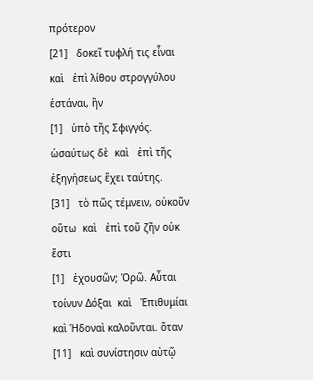πρότερον
[21]   δοκεῖ τυφλή τις εἶναι  καὶ   ἐπὶ λίθου στρογγύλου ἑστάναι, ἣν
[1]   ὑπὸ τῆς Σφιγγός. ὡσαύτως δὲ  καὶ   ἐπὶ τῆς ἐξηγήσεως ἔχει ταύτης.
[31]   τὸ πῶς τέμνειν, οὐκοῦν οὕτω  καὶ   ἐπὶ τοῦ ζῆν οὐκ ἔστι
[1]   ἐχουσῶν; Ὁρῶ. Αὗται τοίνυν Δόξαι  καὶ   Ἐπιθυμίαι καὶ Ἡδοναὶ καλοῦνται. ὅταν
[11]   καὶ συνίστησιν αὐτῷ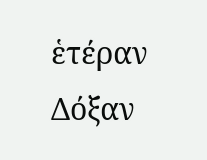ἑτέραν Δόξαν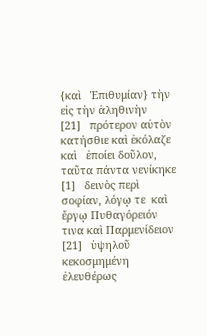{καὶ   Ἐπιθυμίαν} τὴν εἰς τὴν ἀληθινὴν
[21]   πρότερον αὐτὸν κατήσθιε καὶ ἐκόλαζε  καὶ   ἐποίει δοῦλον, ταῦτα πάντα νενίκηκε
[1]   δεινὸς περὶ σοφίαν, λόγῳ τε  καὶ   ἔργῳ Πυθαγόρειόν τινα καὶ Παρμενίδειον
[21]   ὑψηλοῦ κεκοσμημένη ἐλευθέρως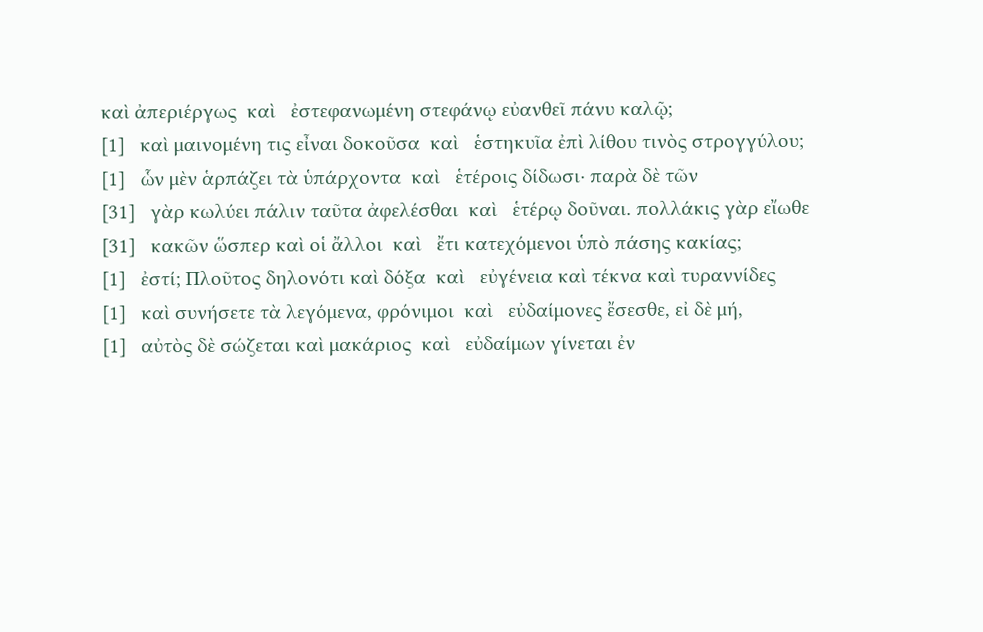καὶ ἀπεριέργως  καὶ   ἐστεφανωμένη στεφάνῳ εὐανθεῖ πάνυ καλῷ;
[1]   καὶ μαινομένη τις εἶναι δοκοῦσα  καὶ   ἑστηκυῖα ἐπὶ λίθου τινὸς στρογγύλου;
[1]   ὧν μὲν ἁρπάζει τὰ ὑπάρχοντα  καὶ   ἑτέροις δίδωσι· παρὰ δὲ τῶν
[31]   γὰρ κωλύει πάλιν ταῦτα ἀφελέσθαι  καὶ   ἑτέρῳ δοῦναι. πολλάκις γὰρ εἴωθε
[31]   κακῶν ὥσπερ καὶ οἱ ἄλλοι  καὶ   ἔτι κατεχόμενοι ὑπὸ πάσης κακίας;
[1]   ἐστί; Πλοῦτος δηλονότι καὶ δόξα  καὶ   εὐγένεια καὶ τέκνα καὶ τυραννίδες
[1]   καὶ συνήσετε τὰ λεγόμενα, φρόνιμοι  καὶ   εὐδαίμονες ἔσεσθε, εἰ δὲ μή,
[1]   αὐτὸς δὲ σώζεται καὶ μακάριος  καὶ   εὐδαίμων γίνεται ἐν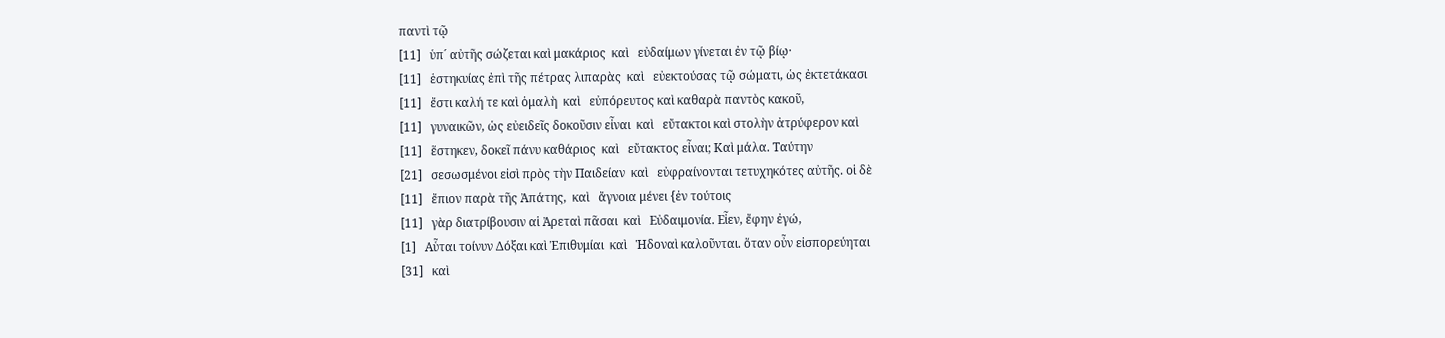παντὶ τῷ
[11]   ὑπ´ αὐτῆς σώζεται καὶ μακάριος  καὶ   εὐδαίμων γίνεται ἐν τῷ βίῳ·
[11]   ἑστηκυίας ἐπὶ τῆς πέτρας λιπαρὰς  καὶ   εὐεκτούσας τῷ σώματι, ὡς ἐκτετάκασι
[11]   ἔστι καλή τε καὶ ὁμαλὴ  καὶ   εὐπόρευτος καὶ καθαρὰ παντὸς κακοῦ,
[11]   γυναικῶν, ὡς εὐειδεῖς δοκοῦσιν εἶναι  καὶ   εὔτακτοι καὶ στολὴν ἀτρύφερον καὶ
[11]   ἕστηκεν, δοκεῖ πάνυ καθάριος  καὶ   εὔτακτος εἶναι; Καὶ μάλα. Ταύτην
[21]   σεσωσμένοι εἰσὶ πρὸς τὴν Παιδείαν  καὶ   εὐφραίνονται τετυχηκότες αὐτῆς. οἱ δὲ
[11]   ἔπιον παρὰ τῆς Ἀπάτης,  καὶ   ἄγνοια μένει {ἐν τούτοις
[11]   γὰρ διατρίβουσιν αἱ Ἀρεταὶ πᾶσαι  καὶ   Εὐδαιμονία. Εἶεν, ἔφην ἐγώ,
[1]   Αὗται τοίνυν Δόξαι καὶ Ἐπιθυμίαι  καὶ   Ἡδοναὶ καλοῦνται. ὅταν οὖν εἰσπορεύηται
[31]   καὶ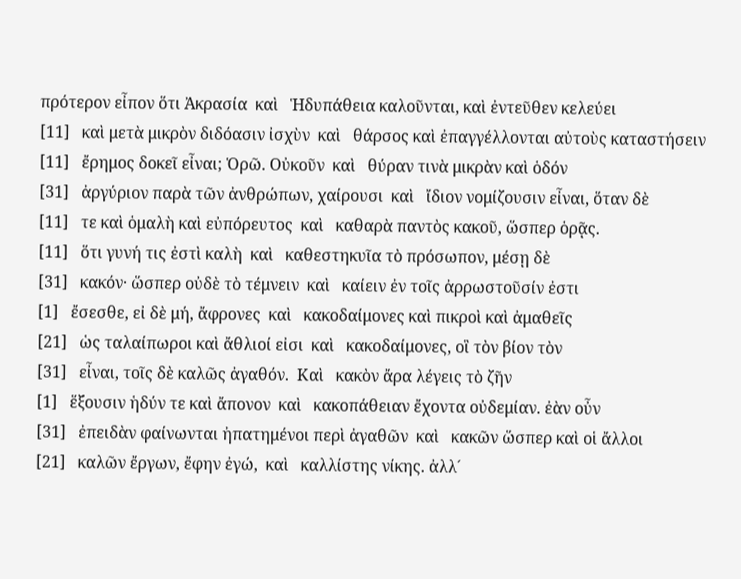πρότερον εἶπον ὅτι Ἀκρασία  καὶ   Ἡδυπάθεια καλοῦνται, καὶ ἐντεῦθεν κελεύει
[11]   καὶ μετὰ μικρὸν διδόασιν ἰσχὺν  καὶ   θάρσος καὶ ἐπαγγέλλονται αὐτοὺς καταστήσειν
[11]   ἔρημος δοκεῖ εἶναι; Ὁρῶ. Οὐκοῦν  καὶ   θύραν τινὰ μικρὰν καὶ ὁδόν
[31]   ἀργύριον παρὰ τῶν ἀνθρώπων, χαίρουσι  καὶ   ἴδιον νομίζουσιν εἶναι, ὅταν δὲ
[11]   τε καὶ ὁμαλὴ καὶ εὐπόρευτος  καὶ   καθαρὰ παντὸς κακοῦ, ὥσπερ ὁρᾷς.
[11]   ὅτι γυνή τις ἐστὶ καλὴ  καὶ   καθεστηκυῖα τὸ πρόσωπον, μέσῃ δὲ
[31]   κακόν· ὥσπερ οὐδὲ τὸ τέμνειν  καὶ   καίειν ἐν τοῖς ἀρρωστοῦσίν ἐστι
[1]   ἔσεσθε, εἰ δὲ μή, ἄφρονες  καὶ   κακοδαίμονες καὶ πικροὶ καὶ ἀμαθεῖς
[21]   ὡς ταλαίπωροι καὶ ἄθλιοί εἰσι  καὶ   κακοδαίμονες, οἳ τὸν βίον τὸν
[31]   εἶναι, τοῖς δὲ καλῶς ἀγαθόν.  Καὶ   κακὸν ἄρα λέγεις τὸ ζῆν
[1]   ἕξουσιν ἡδύν τε καὶ ἄπονον  καὶ   κακοπάθειαν ἔχοντα οὐδεμίαν. ἐὰν οὖν
[31]   ἐπειδὰν φαίνωνται ἠπατημένοι περὶ ἀγαθῶν  καὶ   κακῶν ὥσπερ καὶ οἱ ἄλλοι
[21]   καλῶν ἔργων, ἔφην ἐγώ,  καὶ   καλλίστης νίκης. ἀλλ´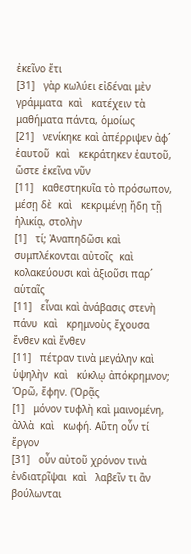ἐκεῖνο ἔτι
[31]   γὰρ κωλύει εἰδέναι μὲν γράμματα  καὶ   κατέχειν τὰ μαθήματα πάντα, ὁμοίως
[21]   νενίκηκε καὶ ἀπέρριψεν ἀφ´ ἑαυτοῦ  καὶ   κεκράτηκεν ἑαυτοῦ, ὥστε ἐκεῖνα νῦν
[11]   καθεστηκυῖα τὸ πρόσωπον, μέσῃ δὲ  καὶ   κεκριμένῃ ἤδη τῇ ἡλικίᾳ, στολὴν
[1]   τί; Ἀναπηδῶσι καὶ συμπλέκονται αὐτοῖς  καὶ   κολακεύουσι καὶ ἀξιοῦσι παρ´ αὑταῖς
[11]   εἶναι καὶ ἀνάβασις στενὴ πάνυ  καὶ   κρημνοὺς ἔχουσα ἔνθεν καὶ ἔνθεν
[11]   πέτραν τινὰ μεγάλην καὶ ὑψηλὴν  καὶ   κύκλῳ ἀπόκρημνον; Ὁρῶ, ἔφην. (Ὁρᾷς
[1]   μόνον τυφλὴ καὶ μαινομένη, ἀλλὰ  καὶ   κωφή. Αὕτη οὖν τί ἔργον
[31]   οὖν αὐτοῦ χρόνον τινὰ ἐνδιατρῖψαι  καὶ   λαβεῖν τι ἂν βούλωνται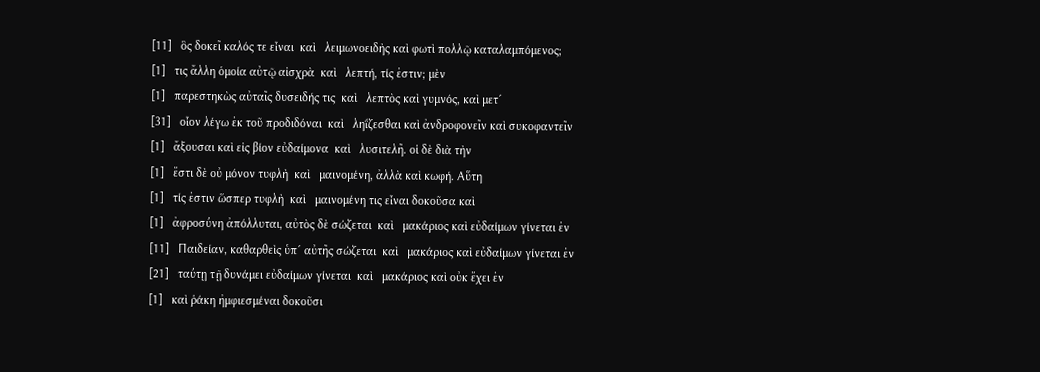[11]   ὃς δοκεῖ καλός τε εἶναι  καὶ   λειμωνοειδὴς καὶ φωτὶ πολλῷ καταλαμπόμενος;
[1]   τις ἄλλη ὁμοία αὐτῷ αἰσχρὰ  καὶ   λεπτή, τίς ἐστιν; μὲν
[1]   παρεστηκὼς αὐταῖς δυσειδής τις  καὶ   λεπτὸς καὶ γυμνός, καὶ μετ´
[31]   οἷον λέγω ἐκ τοῦ προδιδόναι  καὶ   ληΐζεσθαι καὶ ἀνδροφονεῖν καὶ συκοφαντεῖν
[1]   ἄξουσαι καὶ εἰς βίον εὐδαίμονα  καὶ   λυσιτελῆ. οἱ δὲ διὰ τὴν
[1]   ἔστι δὲ οὐ μόνον τυφλὴ  καὶ   μαινομένη, ἀλλὰ καὶ κωφή. Αὕτη
[1]   τίς ἐστιν ὥσπερ τυφλὴ  καὶ   μαινομένη τις εἶναι δοκοῦσα καὶ
[1]   ἀφροσύνη ἀπόλλυται, αὐτὸς δὲ σώζεται  καὶ   μακάριος καὶ εὐδαίμων γίνεται ἐν
[11]   Παιδείαν, καθαρθεὶς ὑπ´ αὐτῆς σώζεται  καὶ   μακάριος καὶ εὐδαίμων γίνεται ἐν
[21]   ταύτῃ τῇ δυνάμει εὐδαίμων γίνεται  καὶ   μακάριος καὶ οὐκ ἔχει ἐν
[1]   καὶ ῥάκη ἠμφιεσμέναι δοκοῦσι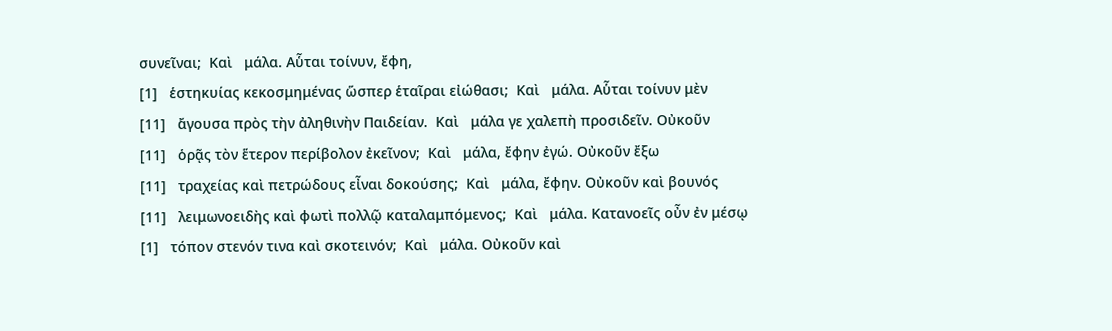συνεῖναι;  Καὶ   μάλα. Αὗται τοίνυν, ἔφη,
[1]   ἑστηκυίας κεκοσμημένας ὥσπερ ἑταῖραι εἰώθασι;  Καὶ   μάλα. Αὗται τοίνυν μὲν
[11]   ἄγουσα πρὸς τὴν ἀληθινὴν Παιδείαν.  Καὶ   μάλα γε χαλεπὴ προσιδεῖν. Οὐκοῦν
[11]   ὁρᾷς τὸν ἕτερον περίβολον ἐκεῖνον;  Καὶ   μάλα, ἔφην ἐγώ. Οὐκοῦν ἔξω
[11]   τραχείας καὶ πετρώδους εἶναι δοκούσης;  Καὶ   μάλα, ἔφην. Οὐκοῦν καὶ βουνός
[11]   λειμωνοειδὴς καὶ φωτὶ πολλῷ καταλαμπόμενος;  Καὶ   μάλα. Κατανοεῖς οὖν ἐν μέσῳ
[1]   τόπον στενόν τινα καὶ σκοτεινόν;  Καὶ   μάλα. Οὐκοῦν καὶ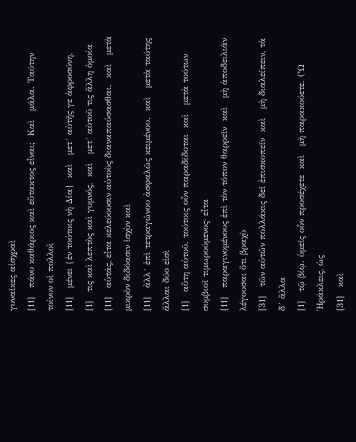γυναῖκες αἰσχραὶ
[11]   πάνυ καθάριος καὶ εὔτακτος εἶναι;  Καὶ   μάλα. Ταύτην τοίνυν οἱ πολλοὶ
[11]   μένει {ἐν τούτοις νὴ Δία}  καὶ   μετ´ αὐτῆς γε ἀφροσύνη,
[1]   τις καὶ λεπτὸς καὶ γυμνός,  καὶ   μετ´ αὐτοῦ τις ἄλλη ὁμοία
[11]   αὑτάς, εἶτα κελεύουσιν αὐτοὺς διαναπαύσασθαι.  καὶ   μετὰ μικρὸν διδόασιν ἰσχὺν καὶ
[11]   ἀλλ´ ἐπὶ τετραγώνου ἀσφαλῶς κειμένου.  καὶ   μετὰ ταύτης ἄλλαι δύο εἰσὶ
[1]   αὕτη αὐτοῦ. τούτοις οὖν παραδίδοται  καὶ   μετὰ τούτων συμβιοῖ τιμωρούμενος· εἶτα
[11]   παραγινομένους ἐπὶ τὸν τόπον θαρρεῖν  καὶ   μὴ ἀποδειλιᾶν λέγουσαι ὅτι βραχὺ
[31]   τῶν αὐτῶν πολλάκις δεῖ ἐπισκοπεῖν  καὶ   μὴ διαλείπειν, τὰ δ´ ἄλλα
[1]   τῷ βίῳ. ὑμεῖς οὖν προσέχετε  καὶ   μὴ παρακούετε. (Ὦ Ἡράκλεις, ὡς
[31]   καὶ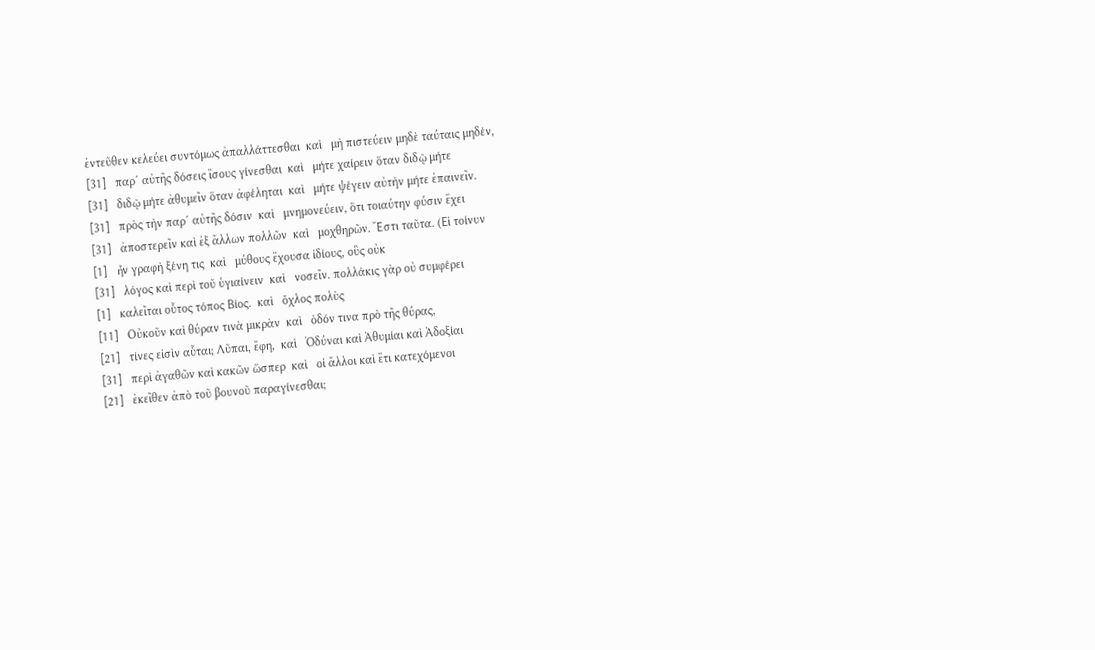ἐντεῦθεν κελεύει συντόμως ἀπαλλάττεσθαι  καὶ   μὴ πιστεύειν μηδὲ ταύταις μηδέν,
[31]   παρ´ αὐτῆς δόσεις ἴσους γίνεσθαι  καὶ   μήτε χαίρειν ὅταν διδῷ μήτε
[31]   διδῷ μήτε ἀθυμεῖν ὅταν ἀφέληται  καὶ   μήτε ψέγειν αὐτὴν μήτε ἐπαινεῖν.
[31]   πρὸς τὴν παρ´ αὐτῆς δόσιν  καὶ   μνημονεύειν, ὅτι τοιαύτην φύσιν ἔχει
[31]   ἀποστερεῖν καὶ ἐξ ἄλλων πολλῶν  καὶ   μοχθηρῶν. Ἔστι ταῦτα. (Εἰ τοίνυν
[1]   ἦν γραφὴ ξένη τις  καὶ   μύθους ἔχουσα ἰδίους, οὓς οὐκ
[31]   λόγος καὶ περὶ τοῦ ὑγιαίνειν  καὶ   νοσεῖν. πολλάκις γὰρ οὐ συμφέρει
[1]   καλεῖται οὗτος τόπος Βίος.  καὶ   ὄχλος πολὺς
[11]   Οὐκοῦν καὶ θύραν τινὰ μικρὰν  καὶ   ὁδόν τινα πρὸ τῆς θύρας,
[21]   τίνες εἰσὶν αὗται; Λῦπαι, ἔφη,  καὶ   Ὀδύναι καὶ Ἀθυμίαι καὶ Ἀδοξίαι
[31]   περὶ ἀγαθῶν καὶ κακῶν ὥσπερ  καὶ   οἱ ἄλλοι καὶ ἔτι κατεχόμενοι
[21]   ἐκεῖθεν ἀπὸ τοῦ βουνοῦ παραγίνεσθαι;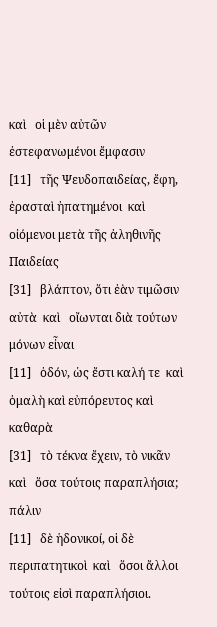καὶ   οἱ μὲν αὐτῶν ἐστεφανωμένοι ἔμφασιν
[11]   τῆς Ψευδοπαιδείας, ἔφη, ἐρασταὶ ἠπατημένοι  καὶ   οἰόμενοι μετὰ τῆς ἀληθινῆς Παιδείας
[31]   βλάπτον, ὅτι ἐὰν τιμῶσιν αὐτὰ  καὶ   οἴωνται διὰ τούτων μόνων εἶναι
[11]   ὁδόν, ὡς ἔστι καλή τε  καὶ   ὁμαλὴ καὶ εὐπόρευτος καὶ καθαρὰ
[31]   τὸ τέκνα ἔχειν, τὸ νικᾶν  καὶ   ὅσα τούτοις παραπλήσια; πάλιν
[11]   δὲ ἡδονικοί, οἱ δὲ περιπατητικοὶ  καὶ   ὅσοι ἄλλοι τούτοις εἰσὶ παραπλήσιοι.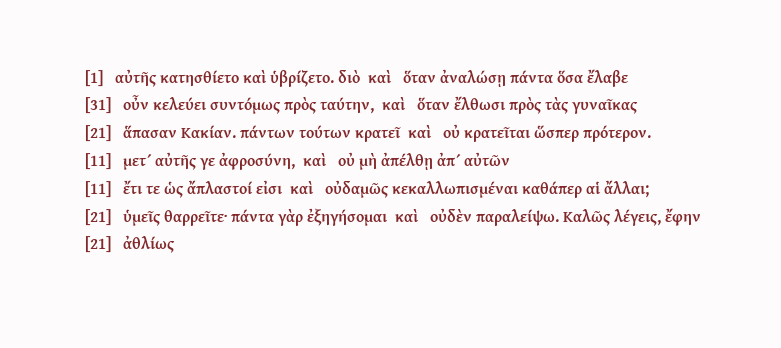[1]   αὐτῆς κατησθίετο καὶ ὑβρίζετο. διὸ  καὶ   ὅταν ἀναλώσῃ πάντα ὅσα ἔλαβε
[31]   οὖν κελεύει συντόμως πρὸς ταύτην,  καὶ   ὅταν ἔλθωσι πρὸς τὰς γυναῖκας
[21]   ἅπασαν Κακίαν. πάντων τούτων κρατεῖ  καὶ   οὐ κρατεῖται ὥσπερ πρότερον.
[11]   μετ´ αὐτῆς γε ἀφροσύνη,  καὶ   οὐ μὴ ἀπέλθῃ ἀπ´ αὐτῶν
[11]   ἔτι τε ὡς ἄπλαστοί εἰσι  καὶ   οὐδαμῶς κεκαλλωπισμέναι καθάπερ αἱ ἄλλαι;
[21]   ὑμεῖς θαρρεῖτε· πάντα γὰρ ἐξηγήσομαι  καὶ   οὐδὲν παραλείψω. Καλῶς λέγεις, ἔφην
[21]   ἀθλίως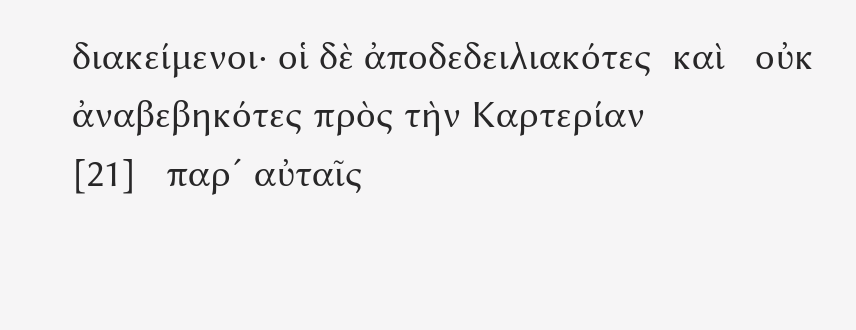διακείμενοι· οἱ δὲ ἀποδεδειλιακότες  καὶ   οὐκ ἀναβεβηκότες πρὸς τὴν Καρτερίαν
[21]   παρ´ αὐταῖς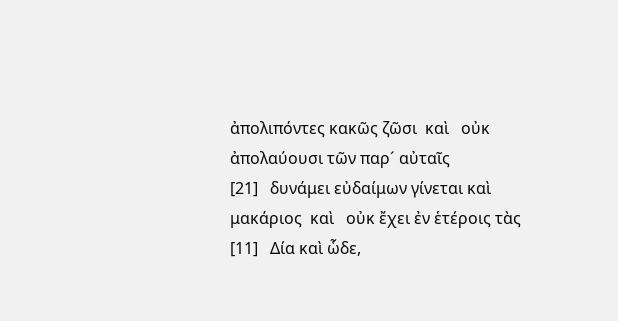ἀπολιπόντες κακῶς ζῶσι  καὶ   οὐκ ἀπολαύουσι τῶν παρ´ αὐταῖς
[21]   δυνάμει εὐδαίμων γίνεται καὶ μακάριος  καὶ   οὐκ ἔχει ἐν ἑτέροις τὰς
[11]   Δία καὶ ὧδε,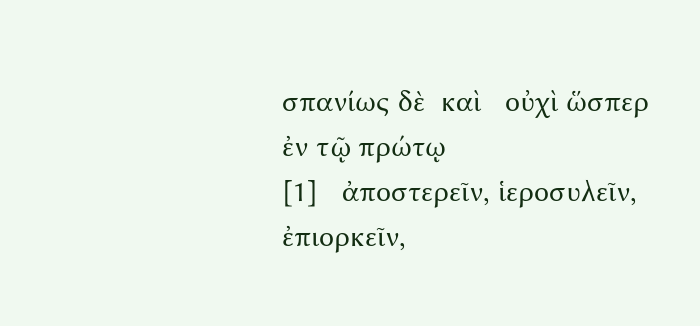σπανίως δὲ  καὶ   οὐχὶ ὥσπερ ἐν τῷ πρώτῳ
[1]   ἀποστερεῖν, ἱεροσυλεῖν, ἐπιορκεῖν,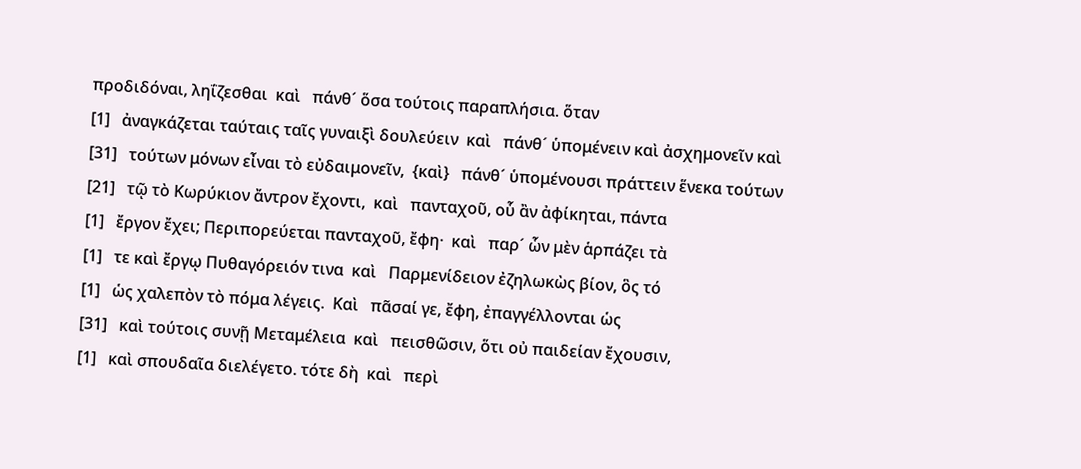προδιδόναι, ληΐζεσθαι  καὶ   πάνθ´ ὅσα τούτοις παραπλήσια. ὅταν
[1]   ἀναγκάζεται ταύταις ταῖς γυναιξὶ δουλεύειν  καὶ   πάνθ´ ὑπομένειν καὶ ἀσχημονεῖν καὶ
[31]   τούτων μόνων εἶναι τὸ εὐδαιμονεῖν,  {καὶ}   πάνθ´ ὑπομένουσι πράττειν ἕνεκα τούτων
[21]   τῷ τὸ Κωρύκιον ἄντρον ἔχοντι,  καὶ   πανταχοῦ, οὗ ἂν ἀφίκηται, πάντα
[1]   ἔργον ἔχει; Περιπορεύεται πανταχοῦ, ἔφη·  καὶ   παρ´ ὧν μὲν ἁρπάζει τὰ
[1]   τε καὶ ἔργῳ Πυθαγόρειόν τινα  καὶ   Παρμενίδειον ἐζηλωκὼς βίον, ὃς τό
[1]   ὡς χαλεπὸν τὸ πόμα λέγεις.  Καὶ   πᾶσαί γε, ἔφη, ἐπαγγέλλονται ὡς
[31]   καὶ τούτοις συνῇ Μεταμέλεια  καὶ   πεισθῶσιν, ὅτι οὐ παιδείαν ἔχουσιν,
[1]   καὶ σπουδαῖα διελέγετο. τότε δὴ  καὶ   περὶ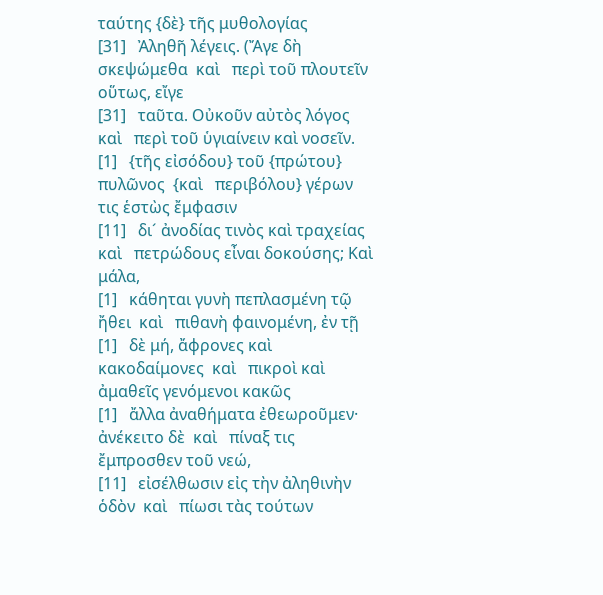ταύτης {δὲ} τῆς μυθολογίας
[31]   Ἀληθῆ λέγεις. (Ἄγε δὴ σκεψώμεθα  καὶ   περὶ τοῦ πλουτεῖν οὕτως, εἴγε
[31]   ταῦτα. Οὐκοῦν αὐτὸς λόγος  καὶ   περὶ τοῦ ὑγιαίνειν καὶ νοσεῖν.
[1]   {τῆς εἰσόδου} τοῦ {πρώτου} πυλῶνος  {καὶ   περιβόλου} γέρων τις ἑστὼς ἔμφασιν
[11]   δι´ ἀνοδίας τινὸς καὶ τραχείας  καὶ   πετρώδους εἶναι δοκούσης; Καὶ μάλα,
[1]   κάθηται γυνὴ πεπλασμένη τῷ ἤθει  καὶ   πιθανὴ φαινομένη, ἐν τῇ
[1]   δὲ μή, ἄφρονες καὶ κακοδαίμονες  καὶ   πικροὶ καὶ ἀμαθεῖς γενόμενοι κακῶς
[1]   ἄλλα ἀναθήματα ἐθεωροῦμεν· ἀνέκειτο δὲ  καὶ   πίναξ τις ἔμπροσθεν τοῦ νεώ,
[11]   εἰσέλθωσιν εἰς τὴν ἀληθινὴν ὁδὸν  καὶ   πίωσι τὰς τούτων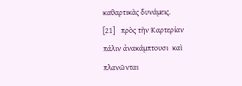καθαρτικὰς δυνάμεις.
[21]   πρὸς τὴν Καρτερίαν πάλιν ἀνακάμπτουσι  καὶ   πλανῶνται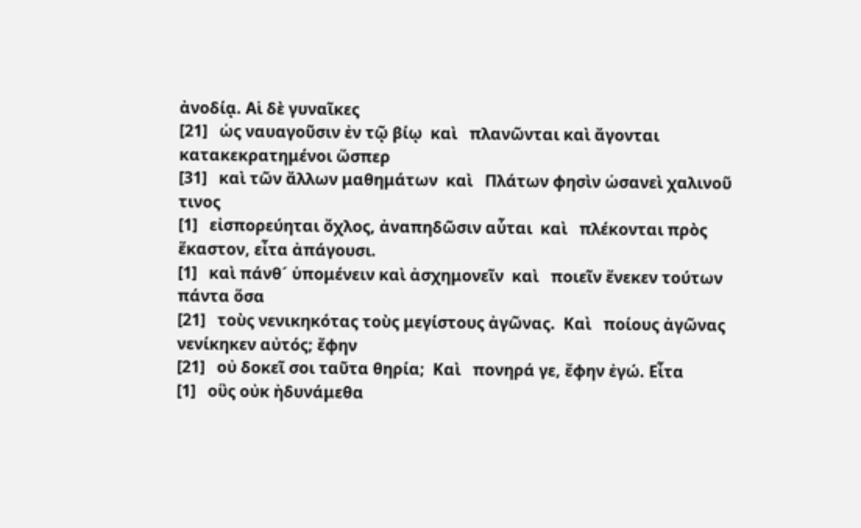ἀνοδίᾳ. Αἱ δὲ γυναῖκες
[21]   ὡς ναυαγοῦσιν ἐν τῷ βίῳ  καὶ   πλανῶνται καὶ ἄγονται κατακεκρατημένοι ὥσπερ
[31]   καὶ τῶν ἄλλων μαθημάτων  καὶ   Πλάτων φησὶν ὡσανεὶ χαλινοῦ τινος
[1]   εἰσπορεύηται ὄχλος, ἀναπηδῶσιν αὗται  καὶ   πλέκονται πρὸς ἕκαστον, εἶτα ἀπάγουσι.
[1]   καὶ πάνθ´ ὑπομένειν καὶ ἀσχημονεῖν  καὶ   ποιεῖν ἕνεκεν τούτων πάντα ὅσα
[21]   τοὺς νενικηκότας τοὺς μεγίστους ἀγῶνας.  Καὶ   ποίους ἀγῶνας νενίκηκεν αὐτός; ἔφην
[21]   οὐ δοκεῖ σοι ταῦτα θηρία;  Καὶ   πονηρά γε, ἔφην ἐγώ. Εἶτα
[1]   οὓς οὐκ ἠδυνάμεθα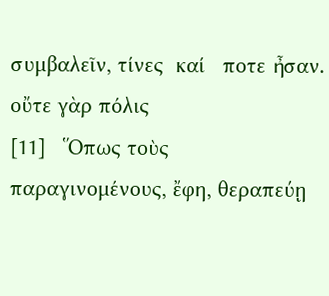συμβαλεῖν, τίνες  καί   ποτε ἦσαν. οὔτε γὰρ πόλις
[11]   Ὅπως τοὺς παραγινομένους, ἔφη, θεραπεύῃ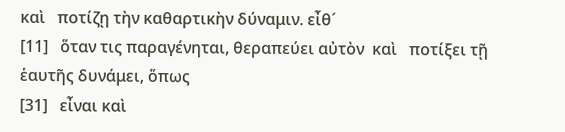καὶ   ποτίζῃ τὴν καθαρτικὴν δύναμιν. εἶθ´
[11]   ὅταν τις παραγένηται, θεραπεύει αὐτὸν  καὶ   ποτίξει τῇ ἑαυτῆς δυνάμει, ὅπως
[31]   εἶναι καὶ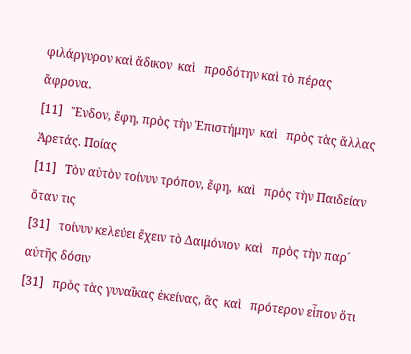φιλάργυρον καὶ ἄδικον  καὶ   προδότην καὶ τὸ πέρας ἄφρονα.
[11]   Ἔνδον, ἔφη, πρὸς τὴν Ἐπιστήμην  καὶ   πρὸς τὰς ἄλλας Ἀρετάς. Ποίας
[11]   Τὸν αὐτὸν τοίνυν τρόπον, ἔφη,  καὶ   πρὸς τὴν Παιδείαν ὅταν τις
[31]   τοίνυν κελεύει ἔχειν τὸ Δαιμόνιον  καὶ   πρὸς τὴν παρ´ αὐτῆς δόσιν
[31]   πρὸς τὰς γυναῖκας ἐκείνας, ἃς  καὶ   πρότερον εἶπον ὅτι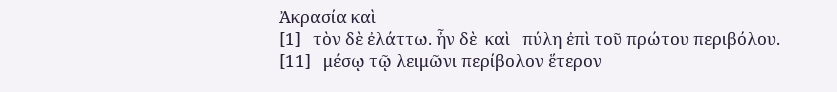Ἀκρασία καὶ
[1]   τὸν δὲ ἐλάττω. ἦν δὲ  καὶ   πύλη ἐπὶ τοῦ πρώτου περιβόλου.
[11]   μέσῳ τῷ λειμῶνι περίβολον ἕτερον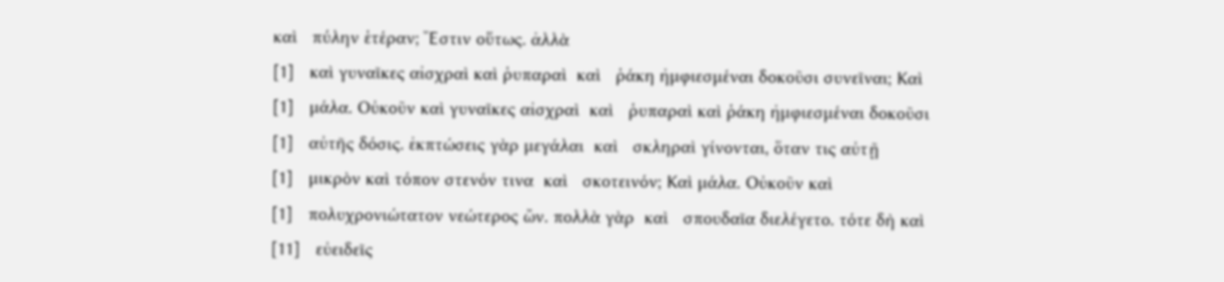καὶ   πύλην ἑτέραν; Ἔστιν οὕτως. ἀλλὰ
[1]   καὶ γυναῖκες αἰσχραὶ καὶ ῥυπαραὶ  καὶ   ῥάκη ἠμφιεσμέναι δοκοῦσι συνεῖναι; Καὶ
[1]   μάλα. Οὐκοῦν καὶ γυναῖκες αἰσχραὶ  καὶ   ῥυπαραὶ καὶ ῥάκη ἠμφιεσμέναι δοκοῦσι
[1]   αὐτῆς δόσις. ἐκπτώσεις γὰρ μεγάλαι  καὶ   σκληραὶ γίνονται, ὅταν τις αὐτῇ
[1]   μικρὸν καὶ τόπον στενόν τινα  καὶ   σκοτεινόν; Καὶ μάλα. Οὐκοῦν καὶ
[1]   πολυχρονιώτατον νεώτερος ὤν. πολλὰ γὰρ  καὶ   σπουδαῖα διελέγετο. τότε δὴ καὶ
[11]   εὐειδεῖς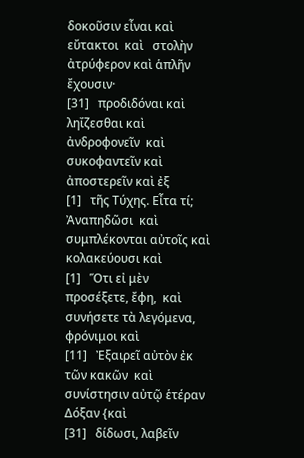δοκοῦσιν εἶναι καὶ εὔτακτοι  καὶ   στολὴν ἀτρύφερον καὶ ἁπλῆν ἔχουσιν·
[31]   προδιδόναι καὶ ληΐζεσθαι καὶ ἀνδροφονεῖν  καὶ   συκοφαντεῖν καὶ ἀποστερεῖν καὶ ἐξ
[1]   τῆς Τύχης. Εἶτα τί; Ἀναπηδῶσι  καὶ   συμπλέκονται αὐτοῖς καὶ κολακεύουσι καὶ
[1]   Ὅτι εἰ μὲν προσέξετε, ἔφη,  καὶ   συνήσετε τὰ λεγόμενα, φρόνιμοι καὶ
[11]   Ἐξαιρεῖ αὐτὸν ἐκ τῶν κακῶν  καὶ   συνίστησιν αὐτῷ ἑτέραν Δόξαν {καὶ
[31]   δίδωσι, λαβεῖν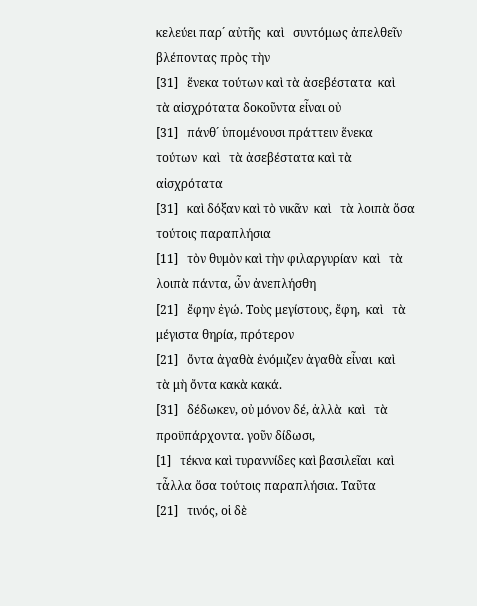κελεύει παρ´ αὐτῆς  καὶ   συντόμως ἀπελθεῖν βλέποντας πρὸς τὴν
[31]   ἕνεκα τούτων καὶ τὰ ἀσεβέστατα  καὶ   τὰ αἰσχρότατα δοκοῦντα εἶναι οὐ
[31]   πάνθ´ ὑπομένουσι πράττειν ἕνεκα τούτων  καὶ   τὰ ἀσεβέστατα καὶ τὰ αἰσχρότατα
[31]   καὶ δόξαν καὶ τὸ νικᾶν  καὶ   τὰ λοιπὰ ὅσα τούτοις παραπλήσια
[11]   τὸν θυμὸν καὶ τὴν φιλαργυρίαν  καὶ   τὰ λοιπὰ πάντα, ὧν ἀνεπλήσθη
[21]   ἔφην ἐγώ. Τοὺς μεγίστους, ἔφη,  καὶ   τὰ μέγιστα θηρία, πρότερον
[21]   ὄντα ἀγαθὰ ἐνόμιζεν ἀγαθὰ εἶναι  καὶ   τὰ μὴ ὄντα κακὰ κακά.
[31]   δέδωκεν, οὐ μόνον δέ, ἀλλὰ  καὶ   τὰ προϋπάρχοντα. γοῦν δίδωσι,
[1]   τέκνα καὶ τυραννίδες καὶ βασιλεῖαι  καὶ   τἆλλα ὅσα τούτοις παραπλήσια. Ταῦτα
[21]   τινός, οἱ δὲ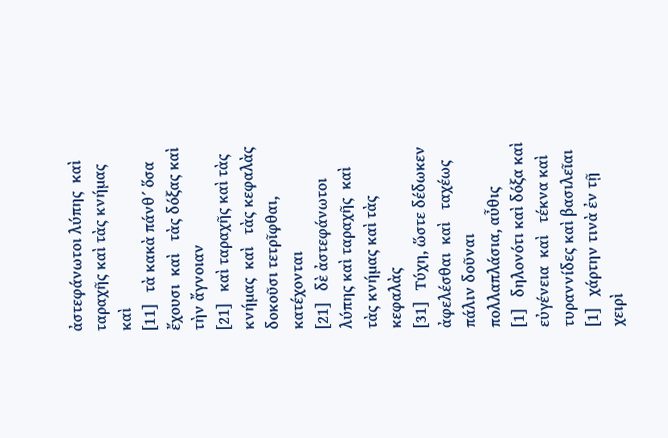ἀστεφάνωτοι λύπης  καὶ   ταραχῆς καὶ τὰς κνήμας καὶ
[11]   τὰ κακὰ πάνθ´ ὅσα ἔχουσι  καὶ   τὰς δόξας καὶ τὴν ἄγνοιαν
[21]   καὶ ταραχῆς καὶ τὰς κνήμας  καὶ   τὰς κεφαλὰς δοκοῦσι τετρῖφθαι, κατέχονται
[21]   δὲ ἀστεφάνωτοι λύπης καὶ ταραχῆς  καὶ   τὰς κνήμας καὶ τὰς κεφαλὰς
[31]   Τύχη, ὥστε δέδωκεν ἀφελέσθαι  καὶ   ταχέως πάλιν δοῦναι πολλαπλάσια, αὖθις
[1]   δηλονότι καὶ δόξα καὶ εὐγένεια  καὶ   τέκνα καὶ τυραννίδες καὶ βασιλεῖαι
[1]   χάρτην τινὰ ἐν τῇ χειρὶ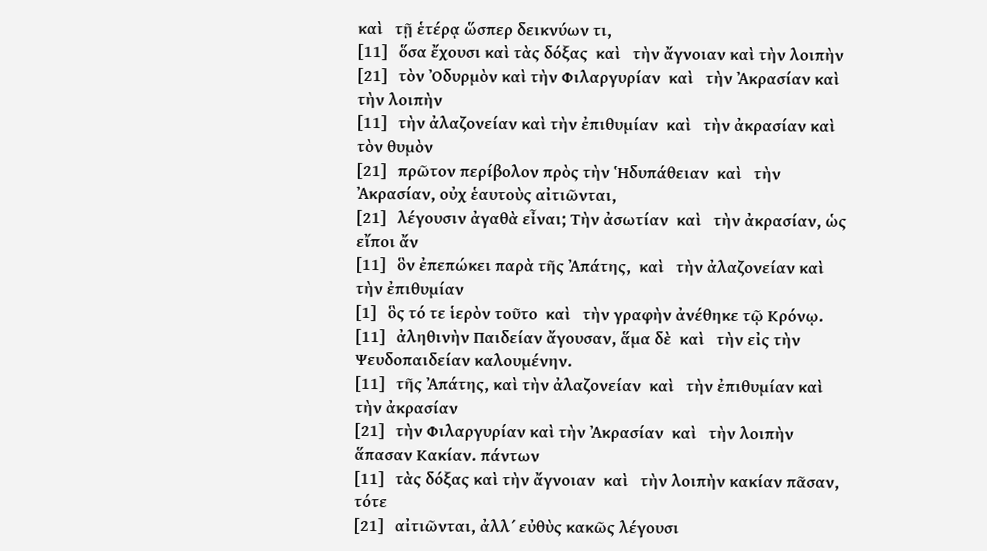καὶ   τῇ ἑτέρᾳ ὥσπερ δεικνύων τι,
[11]   ὅσα ἔχουσι καὶ τὰς δόξας  καὶ   τὴν ἄγνοιαν καὶ τὴν λοιπὴν
[21]   τὸν Ὀδυρμὸν καὶ τὴν Φιλαργυρίαν  καὶ   τὴν Ἀκρασίαν καὶ τὴν λοιπὴν
[11]   τὴν ἀλαζονείαν καὶ τὴν ἐπιθυμίαν  καὶ   τὴν ἀκρασίαν καὶ τὸν θυμὸν
[21]   πρῶτον περίβολον πρὸς τὴν Ἡδυπάθειαν  καὶ   τὴν Ἀκρασίαν, οὐχ ἑαυτοὺς αἰτιῶνται,
[21]   λέγουσιν ἀγαθὰ εἶναι; Τὴν ἀσωτίαν  καὶ   τὴν ἀκρασίαν, ὡς εἴποι ἄν
[11]   ὃν ἐπεπώκει παρὰ τῆς Ἀπάτης,  καὶ   τὴν ἀλαζονείαν καὶ τὴν ἐπιθυμίαν
[1]   ὃς τό τε ἱερὸν τοῦτο  καὶ   τὴν γραφὴν ἀνέθηκε τῷ Κρόνῳ.
[11]   ἀληθινὴν Παιδείαν ἄγουσαν, ἅμα δὲ  καὶ   τὴν εἰς τὴν Ψευδοπαιδείαν καλουμένην.
[11]   τῆς Ἀπάτης, καὶ τὴν ἀλαζονείαν  καὶ   τὴν ἐπιθυμίαν καὶ τὴν ἀκρασίαν
[21]   τὴν Φιλαργυρίαν καὶ τὴν Ἀκρασίαν  καὶ   τὴν λοιπὴν ἅπασαν Κακίαν. πάντων
[11]   τὰς δόξας καὶ τὴν ἄγνοιαν  καὶ   τὴν λοιπὴν κακίαν πᾶσαν, τότε
[21]   αἰτιῶνται, ἀλλ´ εὐθὺς κακῶς λέγουσι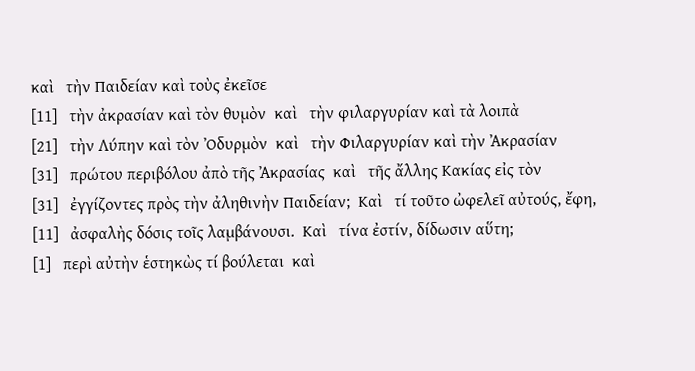καὶ   τὴν Παιδείαν καὶ τοὺς ἐκεῖσε
[11]   τὴν ἀκρασίαν καὶ τὸν θυμὸν  καὶ   τὴν φιλαργυρίαν καὶ τὰ λοιπὰ
[21]   τὴν Λύπην καὶ τὸν Ὀδυρμὸν  καὶ   τὴν Φιλαργυρίαν καὶ τὴν Ἀκρασίαν
[31]   πρώτου περιβόλου ἀπὸ τῆς Ἀκρασίας  καὶ   τῆς ἄλλης Κακίας εἰς τὸν
[31]   ἐγγίζοντες πρὸς τὴν ἀληθινὴν Παιδείαν;  Καὶ   τί τοῦτο ὠφελεῖ αὐτούς, ἔφη,
[11]   ἀσφαλὴς δόσις τοῖς λαμβάνουσι.  Καὶ   τίνα ἐστίν, δίδωσιν αὕτη;
[1]   περὶ αὐτὴν ἑστηκὼς τί βούλεται  καὶ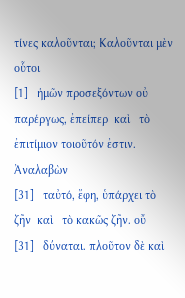τίνες καλοῦνται; Καλοῦνται μὲν οὗτοι
[1]   ἡμῶν προσεξόντων οὐ παρέργως, ἐπείπερ  καὶ   τὸ ἐπιτίμιον τοιοῦτόν ἐστιν. Ἀναλαβὼν
[31]   ταὐτό, ἔφη, ὑπάρχει τὸ ζῆν  καὶ   τὸ κακῶς ζῆν. οὔ
[31]   δύναται. πλοῦτον δὲ καὶ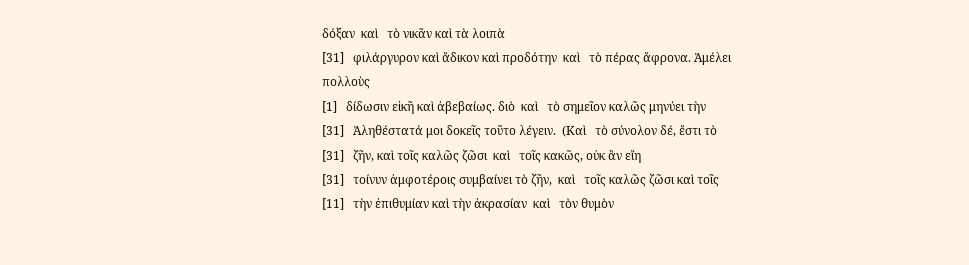δόξαν  καὶ   τὸ νικᾶν καὶ τὰ λοιπὰ
[31]   φιλάργυρον καὶ ἄδικον καὶ προδότην  καὶ   τὸ πέρας ἄφρονα. Ἀμέλει πολλοὺς
[1]   δίδωσιν εἰκῆ καὶ ἀβεβαίως. διὸ  καὶ   τὸ σημεῖον καλῶς μηνύει τὴν
[31]   Ἀληθέστατά μοι δοκεῖς τοῦτο λέγειν.  (Καὶ   τὸ σύνολον δέ, ἔστι τὸ
[31]   ζῆν, καὶ τοῖς καλῶς ζῶσι  καὶ   τοῖς κακῶς, οὐκ ἂν εἴη
[31]   τοίνυν ἀμφοτέροις συμβαίνει τὸ ζῆν,  καὶ   τοῖς καλῶς ζῶσι καὶ τοῖς
[11]   τὴν ἐπιθυμίαν καὶ τὴν ἀκρασίαν  καὶ   τὸν θυμὸν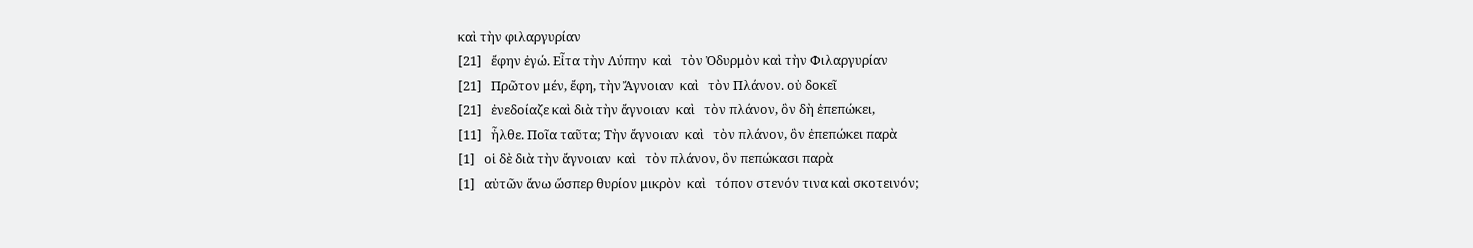καὶ τὴν φιλαργυρίαν
[21]   ἔφην ἐγώ. Εἶτα τὴν Λύπην  καὶ   τὸν Ὀδυρμὸν καὶ τὴν Φιλαργυρίαν
[21]   Πρῶτον μέν, ἔφη, τὴν Ἄγνοιαν  καὶ   τὸν Πλάνον. οὐ δοκεῖ
[21]   ἐνεδοίαζε καὶ διὰ τὴν ἄγνοιαν  καὶ   τὸν πλάνον, ὃν δὴ ἐπεπώκει,
[11]   ἦλθε. Ποῖα ταῦτα; Τὴν ἄγνοιαν  καὶ   τὸν πλάνον, ὃν ἐπεπώκει παρὰ
[1]   οἱ δὲ διὰ τὴν ἄγνοιαν  καὶ   τὸν πλάνον, ὃν πεπώκασι παρὰ
[1]   αὐτῶν ἄνω ὥσπερ θυρίον μικρὸν  καὶ   τόπον στενόν τινα καὶ σκοτεινόν;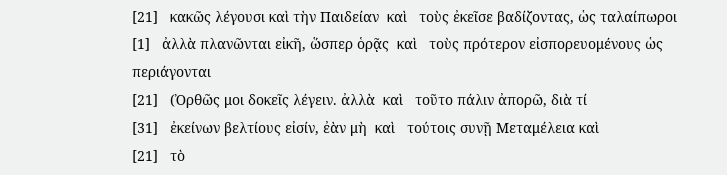[21]   κακῶς λέγουσι καὶ τὴν Παιδείαν  καὶ   τοὺς ἐκεῖσε βαδίζοντας, ὡς ταλαίπωροι
[1]   ἀλλὰ πλανῶνται εἰκῆ, ὥσπερ ὁρᾷς  καὶ   τοὺς πρότερον εἰσπορευομένους ὡς περιάγονται
[21]   (Ὀρθῶς μοι δοκεῖς λέγειν. ἀλλὰ  καὶ   τοῦτο πάλιν ἀπορῶ, διὰ τί
[31]   ἐκείνων βελτίους εἰσίν, ἐὰν μὴ  καὶ   τούτοις συνῇ Μεταμέλεια καὶ
[21]   τὸ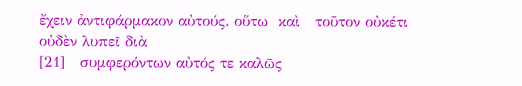ἔχειν ἀντιφάρμακον αὐτούς. οὕτω  καὶ   τοῦτον οὐκέτι οὐδὲν λυπεῖ διὰ
[21]   συμφερόντων αὐτός τε καλῶς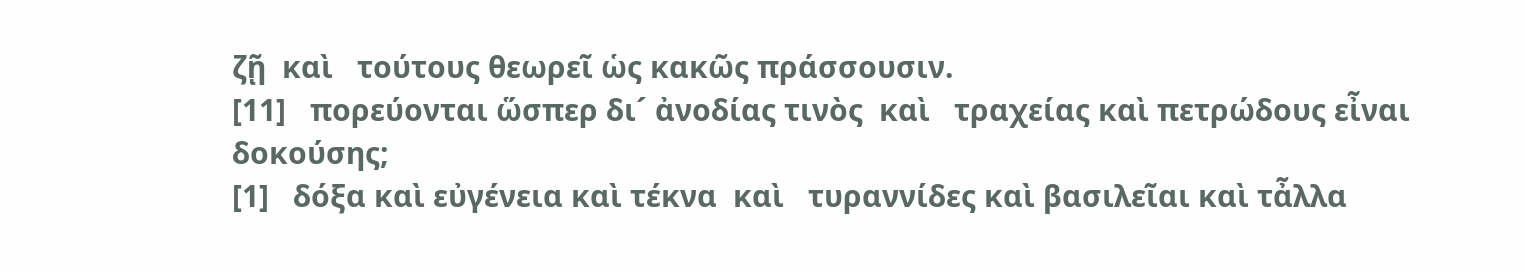ζῇ  καὶ   τούτους θεωρεῖ ὡς κακῶς πράσσουσιν.
[11]   πορεύονται ὥσπερ δι´ ἀνοδίας τινὸς  καὶ   τραχείας καὶ πετρώδους εἶναι δοκούσης;
[1]   δόξα καὶ εὐγένεια καὶ τέκνα  καὶ   τυραννίδες καὶ βασιλεῖαι καὶ τἆλλα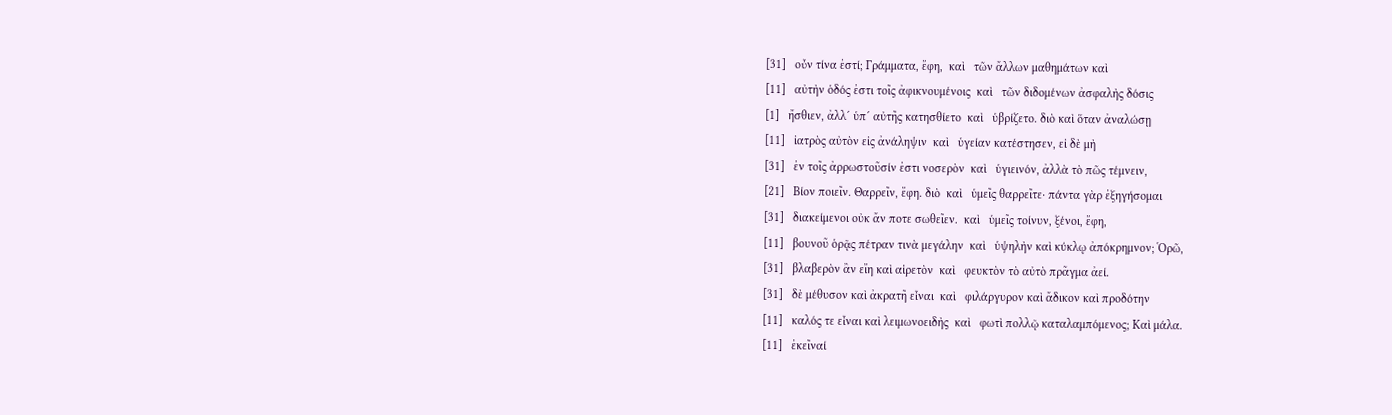[31]   οὖν τίνα ἐστί; Γράμματα, ἔφη,  καὶ   τῶν ἄλλων μαθημάτων καὶ
[11]   αὐτὴν ὁδός ἐστι τοῖς ἀφικνουμένοις  καὶ   τῶν διδομένων ἀσφαλὴς δόσις
[1]   ἤσθιεν, ἀλλ´ ὑπ´ αὐτῆς κατησθίετο  καὶ   ὑβρίζετο. διὸ καὶ ὅταν ἀναλώσῃ
[11]   ἰατρὸς αὐτὸν εἰς ἀνάληψιν  καὶ   ὑγείαν κατέστησεν, εἰ δὲ μὴ
[31]   ἐν τοῖς ἀρρωστοῦσίν ἐστι νοσερὸν  καὶ   ὑγιεινόν, ἀλλὰ τὸ πῶς τέμνειν,
[21]   Βίον ποιεῖν. Θαρρεῖν, ἔφη. διὸ  καὶ   ὑμεῖς θαρρεῖτε· πάντα γὰρ ἐξηγήσομαι
[31]   διακείμενοι οὐκ ἄν ποτε σωθεῖεν.  καὶ   ὑμεῖς τοίνυν, ξένοι, ἔφη,
[11]   βουνοῦ ὁρᾷς πέτραν τινὰ μεγάλην  καὶ   ὑψηλὴν καὶ κύκλῳ ἀπόκρημνον; Ὁρῶ,
[31]   βλαβερὸν ἂν εἴη καὶ αἱρετὸν  καὶ   φευκτὸν τὸ αὐτὸ πρᾶγμα ἀεί.
[31]   δὲ μέθυσον καὶ ἀκρατῆ εἶναι  καὶ   φιλάργυρον καὶ ἄδικον καὶ προδότην
[11]   καλός τε εἶναι καὶ λειμωνοειδὴς  καὶ   φωτὶ πολλῷ καταλαμπόμενος; Καὶ μάλα.
[11]   ἐκεῖναί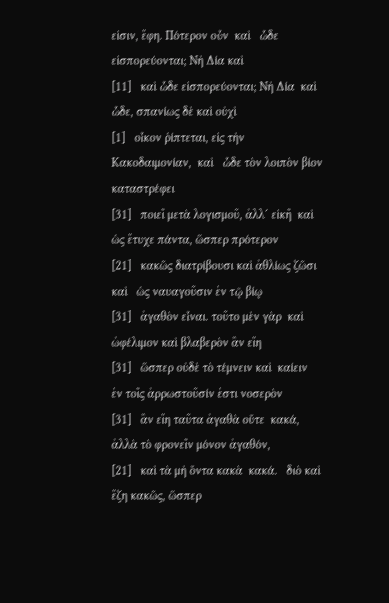εἰσιν, ἔφη. Πότερον οὖν  καὶ   ὧδε εἰσπορεύονται; Νὴ Δία καὶ
[11]   καὶ ὧδε εἰσπορεύονται; Νὴ Δία  καὶ   ὧδε, σπανίως δὲ καὶ οὐχὶ
[1]   οἶκον ῥίπτεται, εἰς τὴν Κακοδαιμονίαν,  καὶ   ὧδε τὸν λοιπὸν βίον καταστρέφει
[31]   ποιεῖ μετὰ λογισμοῦ, ἀλλ´ εἰκῆ  καὶ   ὡς ἔτυχε πάντα, ὥσπερ πρότερον
[21]   κακῶς διατρίβουσι καὶ ἀθλίως ζῶσι  καὶ   ὡς ναυαγοῦσιν ἐν τῷ βίῳ
[31]   ἀγαθὸν εἶναι. τοῦτο μὲν γὰρ  καὶ   ὠφέλιμον καὶ βλαβερὸν ἂν εἴη
[31]   ὥσπερ οὐδὲ τὸ τέμνειν καὶ  καίειν   ἐν τοῖς ἀρρωστοῦσίν ἐστι νοσερὸν
[31]   ἂν εἴη ταῦτα ἀγαθὰ οὔτε  κακά,   ἀλλὰ τὸ φρονεῖν μόνον ἀγαθόν,
[21]   καὶ τὰ μὴ ὄντα κακὰ  κακά.   διὸ καὶ ἔζη κακῶς, ὥσπερ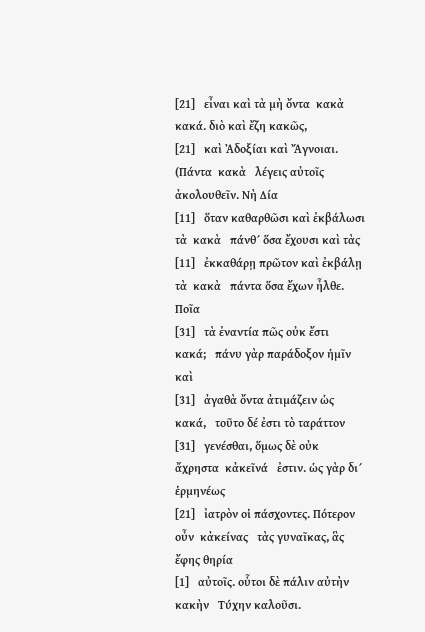[21]   εἶναι καὶ τὰ μὴ ὄντα  κακὰ   κακά. διὸ καὶ ἔζη κακῶς,
[21]   καὶ Ἀδοξίαι καὶ Ἄγνοιαι. (Πάντα  κακὰ   λέγεις αὐτοῖς ἀκολουθεῖν. Νὴ Δία
[11]   ὅταν καθαρθῶσι καὶ ἐκβάλωσι τὰ  κακὰ   πάνθ´ ὅσα ἔχουσι καὶ τὰς
[11]   ἐκκαθάρῃ πρῶτον καὶ ἐκβάλῃ τὰ  κακὰ   πάντα ὅσα ἔχων ἦλθε. Ποῖα
[31]   τὰ ἐναντία πῶς οὐκ ἔστι  κακά;   πάνυ γὰρ παράδοξον ἡμῖν καὶ
[31]   ἀγαθὰ ὄντα ἀτιμάζειν ὡς  κακά,   τοῦτο δέ ἐστι τὸ ταράττον
[31]   γενέσθαι, ὅμως δὲ οὐκ ἄχρηστα  κἀκεῖνά   ἐστιν. ὡς γὰρ δι´ ἑρμηνέως
[21]   ἰατρὸν οἱ πάσχοντες. Πότερον οὖν  κἀκείνας   τὰς γυναῖκας, ἃς ἔφης θηρία
[1]   αὐτοῖς. οὗτοι δὲ πάλιν αὐτὴν  κακὴν   Τύχην καλοῦσι.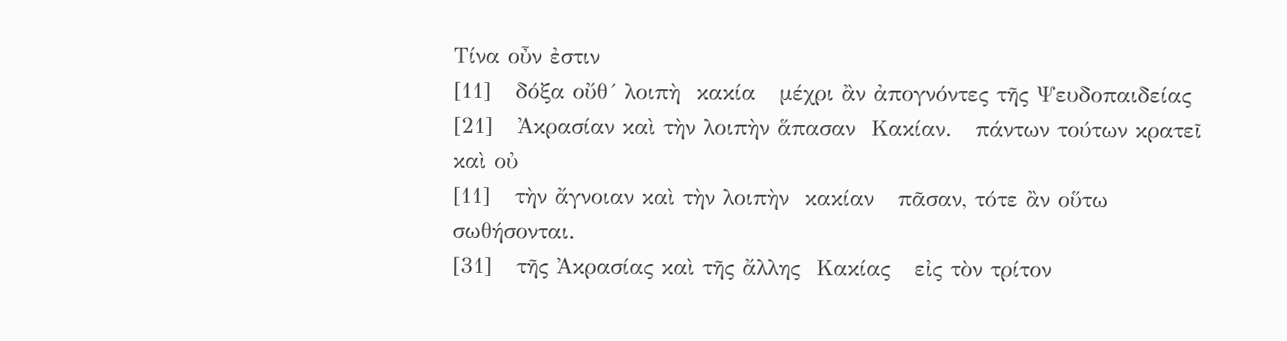Τίνα οὖν ἐστιν
[11]   δόξα οὔθ´ λοιπὴ  κακία   μέχρι ἂν ἀπογνόντες τῆς Ψευδοπαιδείας
[21]   Ἀκρασίαν καὶ τὴν λοιπὴν ἅπασαν  Κακίαν.   πάντων τούτων κρατεῖ καὶ οὐ
[11]   τὴν ἄγνοιαν καὶ τὴν λοιπὴν  κακίαν   πᾶσαν, τότε ἂν οὕτω σωθήσονται.
[31]   τῆς Ἀκρασίας καὶ τῆς ἄλλης  Κακίας   εἰς τὸν τρίτον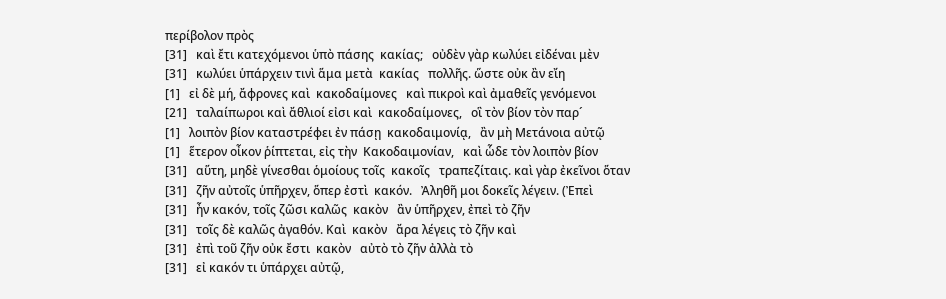περίβολον πρὸς
[31]   καὶ ἔτι κατεχόμενοι ὑπὸ πάσης  κακίας;   οὐδὲν γὰρ κωλύει εἰδέναι μὲν
[31]   κωλύει ὑπάρχειν τινὶ ἅμα μετὰ  κακίας   πολλῆς. ὥστε οὐκ ἂν εἴη
[1]   εἰ δὲ μή, ἄφρονες καὶ  κακοδαίμονες   καὶ πικροὶ καὶ ἀμαθεῖς γενόμενοι
[21]   ταλαίπωροι καὶ ἄθλιοί εἰσι καὶ  κακοδαίμονες,   οἳ τὸν βίον τὸν παρ´
[1]   λοιπὸν βίον καταστρέφει ἐν πάσῃ  κακοδαιμονίᾳ,   ἂν μὴ Μετάνοια αὐτῷ
[1]   ἕτερον οἶκον ῥίπτεται, εἰς τὴν  Κακοδαιμονίαν,   καὶ ὧδε τὸν λοιπὸν βίον
[31]   αὕτη, μηδὲ γίνεσθαι ὁμοίους τοῖς  κακοῖς   τραπεζίταις. καὶ γὰρ ἐκεῖνοι ὅταν
[31]   ζῆν αὐτοῖς ὑπῆρχεν, ὅπερ ἐστὶ  κακόν.   Ἀληθῆ μοι δοκεῖς λέγειν. (Ἐπεὶ
[31]   ἦν κακόν, τοῖς ζῶσι καλῶς  κακὸν   ἂν ὑπῆρχεν, ἐπεὶ τὸ ζῆν
[31]   τοῖς δὲ καλῶς ἀγαθόν. Καὶ  κακὸν   ἄρα λέγεις τὸ ζῆν καὶ
[31]   ἐπὶ τοῦ ζῆν οὐκ ἔστι  κακὸν   αὐτὸ τὸ ζῆν ἀλλὰ τὸ
[31]   εἰ κακόν τι ὑπάρχει αὐτῷ,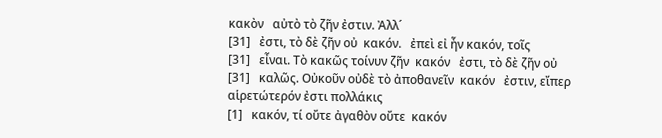κακὸν   αὐτὸ τὸ ζῆν ἐστιν. Ἀλλ´
[31]   ἐστι, τὸ δὲ ζῆν οὐ  κακόν.   ἐπεὶ εἰ ἦν κακόν, τοῖς
[31]   εἶναι. Τὸ κακῶς τοίνυν ζῆν  κακόν   ἐστι, τὸ δὲ ζῆν οὐ
[31]   καλῶς. Οὐκοῦν οὐδὲ τὸ ἀποθανεῖν  κακόν   ἐστιν, εἴπερ αἱρετώτερόν ἐστι πολλάκις
[1]   κακόν, τί οὔτε ἀγαθὸν οὔτε  κακόν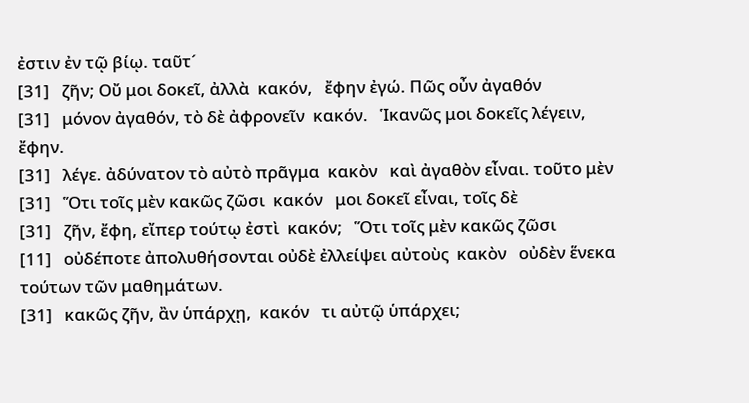ἐστιν ἐν τῷ βίῳ. ταῦτ´
[31]   ζῆν; Οὔ μοι δοκεῖ, ἀλλὰ  κακόν,   ἔφην ἐγώ. Πῶς οὖν ἀγαθόν
[31]   μόνον ἀγαθόν, τὸ δὲ ἀφρονεῖν  κακόν.   Ἱκανῶς μοι δοκεῖς λέγειν, ἔφην.
[31]   λέγε. ἀδύνατον τὸ αὐτὸ πρᾶγμα  κακὸν   καὶ ἀγαθὸν εἶναι. τοῦτο μὲν
[31]   Ὅτι τοῖς μὲν κακῶς ζῶσι  κακόν   μοι δοκεῖ εἶναι, τοῖς δὲ
[31]   ζῆν, ἔφη, εἴπερ τούτῳ ἐστὶ  κακόν;   Ὅτι τοῖς μὲν κακῶς ζῶσι
[11]   οὐδέποτε ἀπολυθήσονται οὐδὲ ἐλλείψει αὐτοὺς  κακὸν   οὐδὲν ἕνεκα τούτων τῶν μαθημάτων.
[31]   κακῶς ζῆν, ἂν ὑπάρχῃ,  κακόν   τι αὐτῷ ὑπάρχει;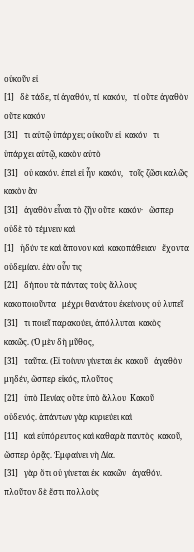οὐκοῦν εἰ
[1]   δὲ τάδε, τί ἀγαθόν, τί  κακόν,   τί οὔτε ἀγαθὸν οὔτε κακόν
[31]   τι αὐτῷ ὑπάρχει; οὐκοῦν εἰ  κακόν   τι ὑπάρχει αὐτῷ, κακὸν αὐτὸ
[31]   οὐ κακόν. ἐπεὶ εἰ ἦν  κακόν,   τοῖς ζῶσι καλῶς κακὸν ἂν
[31]   ἀγαθὸν εἶναι τὸ ζῆν οὔτε  κακόν·   ὥσπερ οὐδὲ τὸ τέμνειν καὶ
[1]   ἡδύν τε καὶ ἄπονον καὶ  κακοπάθειαν   ἔχοντα οὐδεμίαν. ἐὰν οὖν τις
[21]   δήπου τὰ πάντας τοὺς ἄλλους  κακοποιοῦντα   μέχρι θανάτου ἐκείνους οὐ λυπεῖ
[31]   τι ποιεῖ παρακούει, ἀπόλλυται  κακὸς   κακῶς. (Ὁ μὲν δὴ μῦθος,
[31]   ταῦτα. (Εἰ τοίνυν γίνεται ἐκ  κακοῦ   ἀγαθὸν μηδέν, ὥσπερ εἰκός, πλοῦτος
[21]   ὑπὸ Πενίας οὔτε ὑπὸ ἄλλου  Κακοῦ   οὐδενός. ἁπάντων γὰρ κυριεύει καὶ
[11]   καὶ εὐπόρευτος καὶ καθαρὰ παντὸς  κακοῦ,   ὥσπερ ὁρᾷς. Ἐμφαίνει νὴ Δία.
[31]   γὰρ ὅτι οὐ γίνεται ἐκ  κακῶν   ἀγαθόν. πλοῦτον δὲ ἔστι πολλοὺς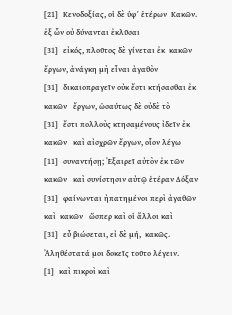[21]   Κενοδοξίας, οἱ δὲ ὑφ´ ἑτέρων  Κακῶν.   ἐξ ὧν οὐ δύνανται ἐκλῦσαι
[31]   εἰκός, πλοῦτος δὲ γίνεται ἐκ  κακῶν   ἔργων, ἀνάγκη μὴ εἶναι ἀγαθὸν
[31]   δικαιοπραγεῖν οὐκ ἔστι κτήσασθαι ἐκ  κακῶν   ἔργων, ὡσαύτως δὲ οὐδὲ τὸ
[31]   ἔστι πολλοὺς κτησαμένους ἰδεῖν ἐκ  κακῶν   καὶ αἰσχρῶν ἔργων, οἷον λέγω
[11]   συναντήσῃ; Ἐξαιρεῖ αὐτὸν ἐκ τῶν  κακῶν   καὶ συνίστησιν αὐτῷ ἑτέραν Δόξαν
[31]   φαίνωνται ἠπατημένοι περὶ ἀγαθῶν καὶ  κακῶν   ὥσπερ καὶ οἱ ἄλλοι καὶ
[31]   εὖ βιώσεται, εἰ δὲ μή,  κακῶς.   Ἀληθέστατά μοι δοκεῖς τοῦτο λέγειν.
[1]   καὶ πικροὶ καὶ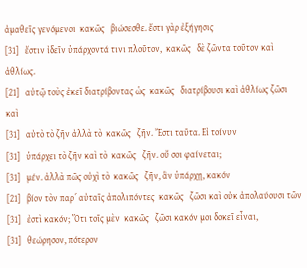ἀμαθεῖς γενόμενοι  κακῶς   βιώσεσθε. ἔστι γὰρ ἐξήγησις
[31]   ἔστιν ἰδεῖν ὑπάρχοντά τινι πλοῦτον,  κακῶς   δὲ ζῶντα τοῦτον καὶ ἀθλίως.
[21]   αὐτῷ τοὺς ἐκεῖ διατρίβοντας ὡς  κακῶς   διατρίβουσι καὶ ἀθλίως ζῶσι καὶ
[31]   αὐτὸ τὸ ζῆν ἀλλὰ τὸ  κακῶς   ζῆν. Ἔστι ταῦτα. Εἰ τοίνυν
[31]   ὑπάρχει τὸ ζῆν καὶ τὸ  κακῶς   ζῆν. οὔ σοι φαίνεται;
[31]   μέν. ἀλλὰ πῶς οὐχὶ τὸ  κακῶς   ζῆν, ἂν ὑπάρχῃ, κακόν
[21]   βίον τὸν παρ´ αὐταῖς ἀπολιπόντες  κακῶς   ζῶσι καὶ οὐκ ἀπολαύουσι τῶν
[31]   ἐστὶ κακόν; Ὅτι τοῖς μὲν  κακῶς   ζῶσι κακόν μοι δοκεῖ εἶναι,
[31]   θεώρησον, πότερον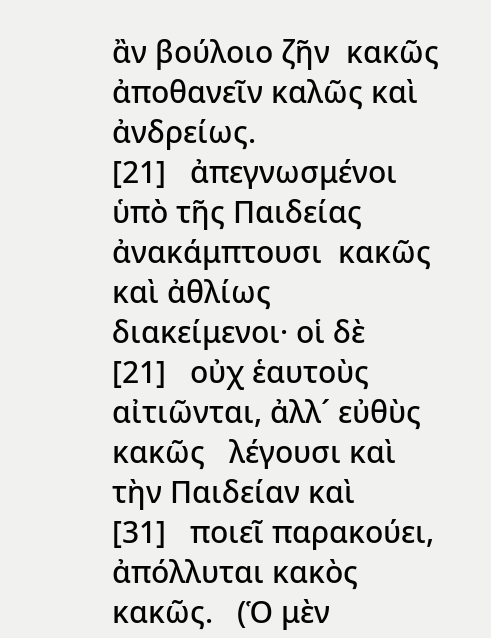ἂν βούλοιο ζῆν  κακῶς   ἀποθανεῖν καλῶς καὶ ἀνδρείως.
[21]   ἀπεγνωσμένοι ὑπὸ τῆς Παιδείας ἀνακάμπτουσι  κακῶς   καὶ ἀθλίως διακείμενοι· οἱ δὲ
[21]   οὐχ ἑαυτοὺς αἰτιῶνται, ἀλλ´ εὐθὺς  κακῶς   λέγουσι καὶ τὴν Παιδείαν καὶ
[31]   ποιεῖ παρακούει, ἀπόλλυται κακὸς  κακῶς.   (Ὁ μὲν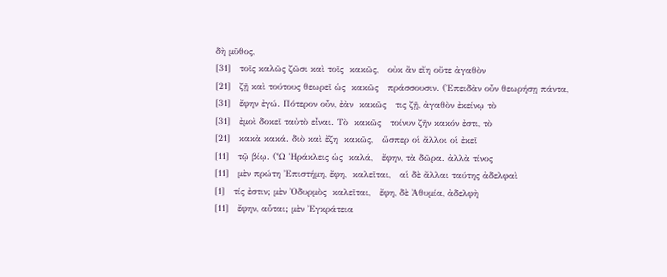δὴ μῦθος,
[31]   τοῖς καλῶς ζῶσι καὶ τοῖς  κακῶς,   οὐκ ἂν εἴη οὔτε ἀγαθὸν
[21]   ζῇ καὶ τούτους θεωρεῖ ὡς  κακῶς   πράσσουσιν. (Ἐπειδὰν οὖν θεωρήσῃ πάντα,
[31]   ἔφην ἐγώ. Πότερον οὖν, ἐὰν  κακῶς   τις ζῇ, ἀγαθὸν ἐκείνῳ τὸ
[31]   ἐμοὶ δοκεῖ ταὐτὸ εἶναι. Τὸ  κακῶς   τοίνυν ζῆν κακόν ἐστι, τὸ
[21]   κακὰ κακά. διὸ καὶ ἔζη  κακῶς,   ὥσπερ οἱ ἄλλοι οἱ ἐκεῖ
[11]   τῷ βίῳ. (Ὦ Ἡράκλεις ὡς  καλά,   ἔφην, τὰ δῶρα. ἀλλὰ τίνος
[11]   μὲν πρώτη Ἐπιστήμη, ἔφη,  καλεῖται,   αἱ δὲ ἄλλαι ταύτης ἀδελφαὶ
[1]   τίς ἐστιν; μὲν Ὀδυρμὸς  καλεῖται,   ἔφη, δὲ Ἀθυμία, ἀδελφὴ
[11]   ἔφην, αὗται; μὲν Ἐγκράτεια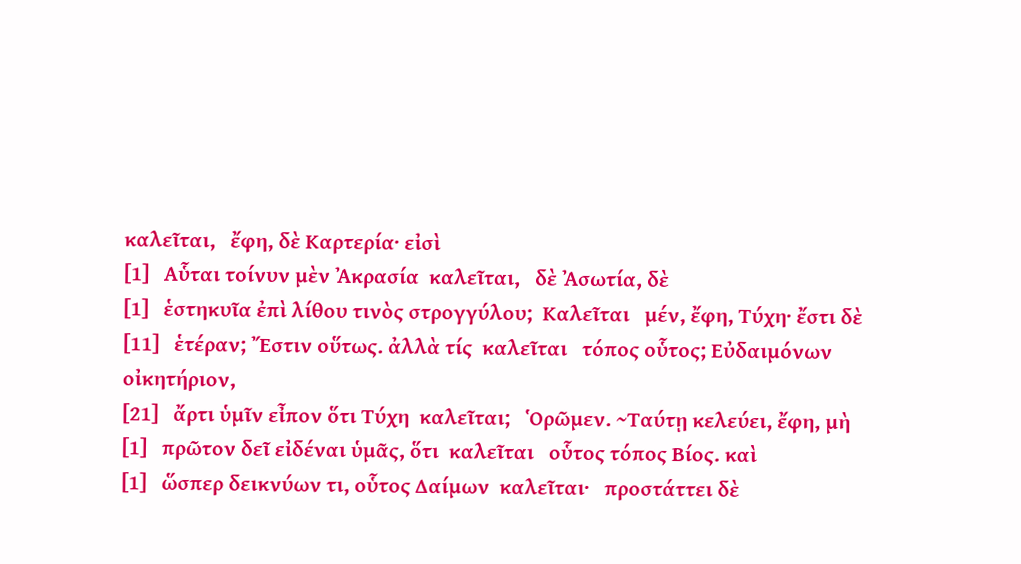καλεῖται,   ἔφη, δὲ Καρτερία· εἰσὶ
[1]   Αὗται τοίνυν μὲν Ἀκρασία  καλεῖται,   δὲ Ἀσωτία, δὲ
[1]   ἑστηκυῖα ἐπὶ λίθου τινὸς στρογγύλου;  Καλεῖται   μέν, ἔφη, Τύχη· ἔστι δὲ
[11]   ἑτέραν; Ἔστιν οὕτως. ἀλλὰ τίς  καλεῖται   τόπος οὗτος; Εὐδαιμόνων οἰκητήριον,
[21]   ἄρτι ὑμῖν εἶπον ὅτι Τύχη  καλεῖται;   Ὁρῶμεν. ~Ταύτῃ κελεύει, ἔφη, μὴ
[1]   πρῶτον δεῖ εἰδέναι ὑμᾶς, ὅτι  καλεῖται   οὗτος τόπος Βίος. καὶ
[1]   ὥσπερ δεικνύων τι, οὗτος Δαίμων  καλεῖται·   προστάττει δὲ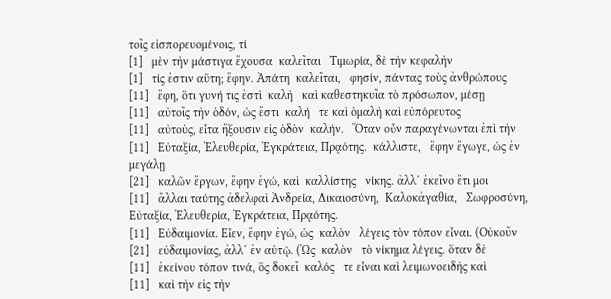τοῖς εἰσπορευομένοις, τί
[1]   μὲν τὴν μάστιγα ἔχουσα  καλεῖται   Τιμωρία, δὲ τὴν κεφαλὴν
[1]   τίς ἐστιν αὕτη; ἔφην. Ἀπάτη  καλεῖται,   φησίν, πάντας τοὺς ἀνθρώπους
[11]   ἔφη, ὅτι γυνή τις ἐστὶ  καλὴ   καὶ καθεστηκυῖα τὸ πρόσωπον, μέσῃ
[11]   αὐτοῖς τὴν ὁδόν, ὡς ἔστι  καλή   τε καὶ ὁμαλὴ καὶ εὐπόρευτος
[11]   αὐτοὺς, εἶτα ἥξουσιν εἰς ὁδὸν  καλήν.   Ὅταν οὖν παραγένωνται ἐπὶ τὴν
[11]   Εὐταξία, Ἐλευθερία, Ἐγκράτεια, Πρᾳότης.  κάλλιστε,   ἔφην ἔγωγε, ὡς ἐν μεγάλῃ
[21]   καλῶν ἔργων, ἔφην ἐγώ, καὶ  καλλίστης   νίκης. ἀλλ´ ἐκεῖνο ἔτι μοι
[11]   ἄλλαι ταύτης ἀδελφαὶ Ἀνδρεία, Δικαιοσύνη,  Καλοκἀγαθία,   Σωφροσύνη, Εὐταξία, Ἐλευθερία, Ἐγκράτεια, Πρᾳότης.
[11]   Εὐδαιμονία. Εἶεν, ἔφην ἐγώ, ὡς  καλὸν   λέγεις τὸν τόπον εἶναι. (Οὐκοῦν
[21]   εὐδαιμονίας, ἀλλ´ ἐν αὑτῷ. (Ὡς  καλὸν   τὸ νίκημα λέγεις. ὅταν δὲ
[11]   ἐκείνου τόπον τινά, ὃς δοκεῖ  καλός   τε εἶναι καὶ λειμωνοειδὴς καὶ
[11]   καὶ τὴν εἰς τὴν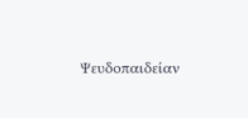Ψευδοπαιδείαν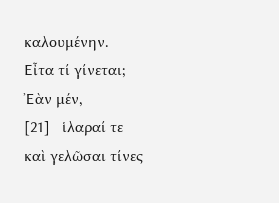καλουμένην.   Εἶτα τί γίνεται; Ἐὰν μέν,
[21]   ἱλαραί τε καὶ γελῶσαι τίνες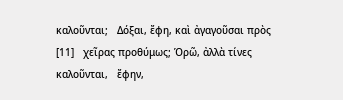καλοῦνται;   Δόξαι, ἔφη, καὶ ἀγαγοῦσαι πρὸς
[11]   χεῖρας προθύμως; Ὁρῶ, ἀλλὰ τίνες  καλοῦνται,   ἔφην,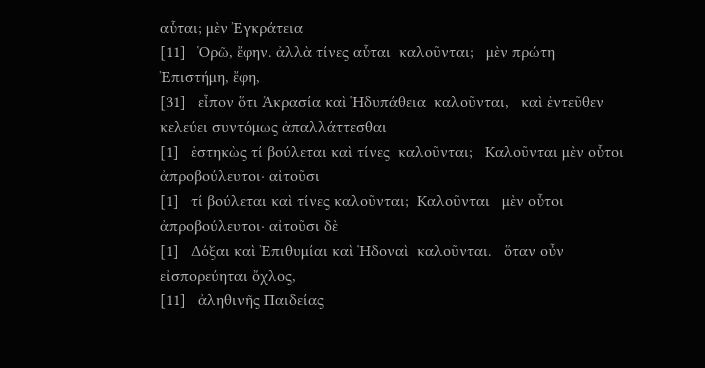αὗται; μὲν Ἐγκράτεια
[11]   Ὁρῶ, ἔφην. ἀλλὰ τίνες αὗται  καλοῦνται;   μὲν πρώτη Ἐπιστήμη, ἔφη,
[31]   εἶπον ὅτι Ἀκρασία καὶ Ἡδυπάθεια  καλοῦνται,   καὶ ἐντεῦθεν κελεύει συντόμως ἀπαλλάττεσθαι
[1]   ἑστηκὼς τί βούλεται καὶ τίνες  καλοῦνται;   Καλοῦνται μὲν οὗτοι ἀπροβούλευτοι· αἰτοῦσι
[1]   τί βούλεται καὶ τίνες καλοῦνται;  Καλοῦνται   μὲν οὗτοι ἀπροβούλευτοι· αἰτοῦσι δὲ
[1]   Δόξαι καὶ Ἐπιθυμίαι καὶ Ἡδοναὶ  καλοῦνται.   ὅταν οὖν εἰσπορεύηται ὄχλος,
[11]   ἀληθινῆς Παιδείας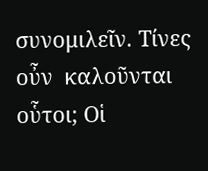συνομιλεῖν. Τίνες οὖν  καλοῦνται   οὗτοι; Οἱ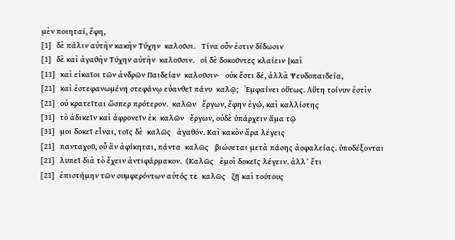μὲν ποιηταί, ἔφη,
[1]   δὲ πάλιν αὐτὴν κακὴν Τύχην  καλοῦσι.   Τίνα οὖν ἐστιν δίδωσιν
[1]   δὲ καὶ ἀγαθὴν Τύχην αὐτὴν  καλοῦσιν.   οἱ δὲ δοκοῦντες κλαίειν {καὶ
[11]   καὶ εἰκαῖοι τῶν ἀνδρῶν Παιδείαν  καλοῦσιν·   οὐκ ἔστι δέ, ἀλλὰ Ψευδοπαιδεία,
[21]   καὶ ἐστεφανωμένη στεφάνῳ εὐανθεῖ πάνυ  καλῷ;   Ἐμφαίνει οὕτως. Αὕτη τοίνυν ἐστὶν
[21]   οὐ κρατεῖται ὥσπερ πρότερον.  καλῶν   ἔργων, ἔφην ἐγώ, καὶ καλλίστης
[31]   τὸ ἀδικεῖν καὶ ἀφρονεῖν ἐκ  καλῶν   ἔργων, οὐδὲ ὑπάρχειν ἅμα τῷ
[31]   μοι δοκεῖ εἶναι, τοῖς δὲ  καλῶς   ἀγαθόν. Καὶ κακὸν ἄρα λέγεις
[21]   πανταχοῦ, οὗ ἂν ἀφίκηται, πάντα  καλῶς   βιώσεται μετὰ πάσης ἀσφαλείας. ὑποδέξονται
[21]   λυπεῖ διὰ τὸ ἔχειν ἀντιφάρμακον.  (Καλῶς   ἐμοὶ δοκεῖς λέγειν. ἀλλ´ ἔτι
[21]   ἐπιστήμην τῶν συμφερόντων αὐτός τε  καλῶς   ζῇ καὶ τούτους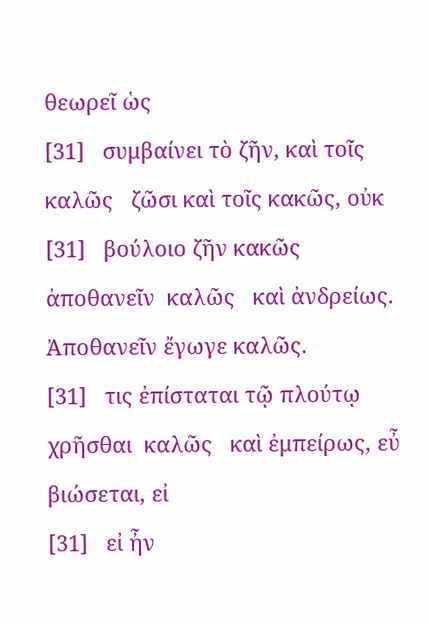θεωρεῖ ὡς
[31]   συμβαίνει τὸ ζῆν, καὶ τοῖς  καλῶς   ζῶσι καὶ τοῖς κακῶς, οὐκ
[31]   βούλοιο ζῆν κακῶς ἀποθανεῖν  καλῶς   καὶ ἀνδρείως. Ἀποθανεῖν ἔγωγε καλῶς.
[31]   τις ἐπίσταται τῷ πλούτῳ χρῆσθαι  καλῶς   καὶ ἐμπείρως, εὖ βιώσεται, εἰ
[31]   εἰ ἦν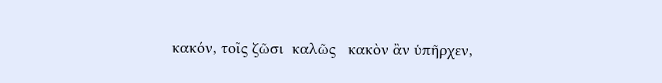κακόν, τοῖς ζῶσι  καλῶς   κακὸν ἂν ὑπῆρχεν,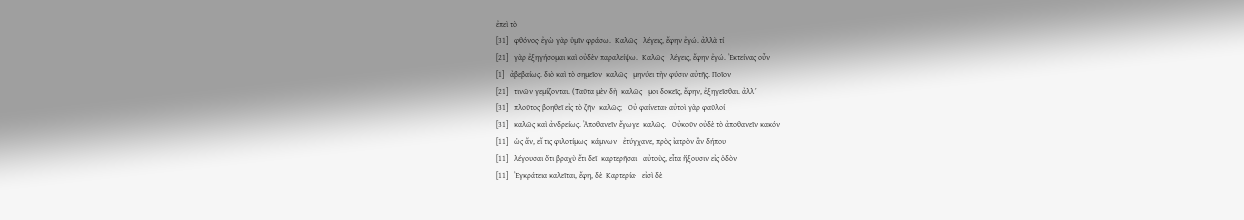ἐπεὶ τὸ
[31]   φθόνος· ἐγὼ γὰρ ὑμῖν φράσω.  Καλῶς   λέγεις, ἔφην ἐγώ. ἀλλὰ τί
[21]   γὰρ ἐξηγήσομαι καὶ οὐδὲν παραλείψω.  Καλῶς   λέγεις, ἔφην ἐγώ. Ἐκτείνας οὖν
[1]   ἀβεβαίως. διὸ καὶ τὸ σημεῖον  καλῶς   μηνύει τὴν φύσιν αὐτῆς. Ποῖον
[21]   τινῶν γεμίζονται. (Ταῦτα μὲν δὴ  καλῶς   μοι δοκεῖς, ἔφην, ἐξηγεῖσθαι. ἀλλ´
[31]   πλοῦτος βοηθεῖ εἰς τὸ ζῆν  καλῶς;   Οὐ φαίνεται· αὐτοὶ γὰρ φαῦλοί
[31]   καλῶς καὶ ἀνδρείως. Ἀποθανεῖν ἔγωγε  καλῶς.   Οὐκοῦν οὐδὲ τὸ ἀποθανεῖν κακόν
[11]   ὡς ἄν, εἴ τις φιλοτίμως  κάμνων   ἐτύγχανε, πρὸς ἰατρὸν ἂν δήπου
[11]   λέγουσαι ὅτι βραχὺ ἔτι δεῖ  καρτερῆσαι   αὐτοὺς, εἶτα ἥξουσιν εἰς ὁδὸν
[11]   Ἐγκράτεια καλεῖται, ἔφη, δὲ  Καρτερία·   εἰσὶ δὲ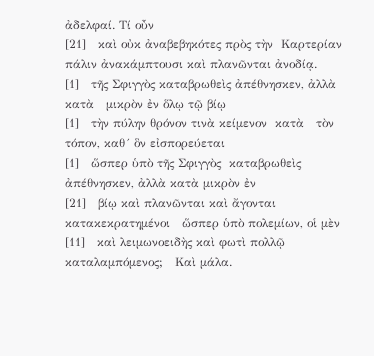ἀδελφαί. Τί οὖν
[21]   καὶ οὐκ ἀναβεβηκότες πρὸς τὴν  Καρτερίαν   πάλιν ἀνακάμπτουσι καὶ πλανῶνται ἀνοδίᾳ.
[1]   τῆς Σφιγγὸς καταβρωθεὶς ἀπέθνησκεν, ἀλλὰ  κατὰ   μικρὸν ἐν ὅλῳ τῷ βίῳ
[1]   τὴν πύλην θρόνον τινὰ κείμενον  κατὰ   τὸν τόπον, καθ´ ὃν εἰσπορεύεται
[1]   ὥσπερ ὑπὸ τῆς Σφιγγὸς  καταβρωθεὶς   ἀπέθνησκεν, ἀλλὰ κατὰ μικρὸν ἐν
[21]   βίῳ καὶ πλανῶνται καὶ ἄγονται  κατακεκρατημένοι   ὥσπερ ὑπὸ πολεμίων, οἱ μὲν
[11]   καὶ λειμωνοειδὴς καὶ φωτὶ πολλῷ  καταλαμπόμενος;   Καὶ μάλα.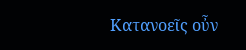Κατανοεῖς οὖν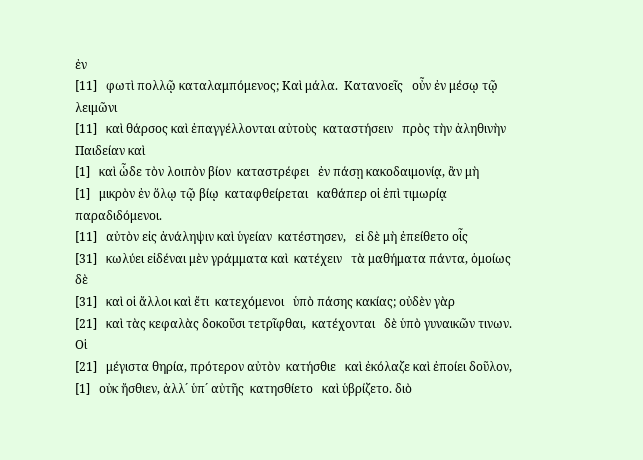ἐν
[11]   φωτὶ πολλῷ καταλαμπόμενος; Καὶ μάλα.  Κατανοεῖς   οὖν ἐν μέσῳ τῷ λειμῶνι
[11]   καὶ θάρσος καὶ ἐπαγγέλλονται αὐτοὺς  καταστήσειν   πρὸς τὴν ἀληθινὴν Παιδείαν καὶ
[1]   καὶ ὧδε τὸν λοιπὸν βίον  καταστρέφει   ἐν πάσῃ κακοδαιμονίᾳ, ἂν μὴ
[1]   μικρὸν ἐν ὅλῳ τῷ βίῳ  καταφθείρεται   καθάπερ οἱ ἐπὶ τιμωρίᾳ παραδιδόμενοι.
[11]   αὐτὸν εἰς ἀνάληψιν καὶ ὑγείαν  κατέστησεν,   εἰ δὲ μὴ ἐπείθετο οἷς
[31]   κωλύει εἰδέναι μὲν γράμματα καὶ  κατέχειν   τὰ μαθήματα πάντα, ὁμοίως δὲ
[31]   καὶ οἱ ἄλλοι καὶ ἔτι  κατεχόμενοι   ὑπὸ πάσης κακίας; οὐδὲν γὰρ
[21]   καὶ τὰς κεφαλὰς δοκοῦσι τετρῖφθαι,  κατέχονται   δὲ ὑπὸ γυναικῶν τινων. Οἱ
[21]   μέγιστα θηρία, πρότερον αὐτὸν  κατήσθιε   καὶ ἐκόλαζε καὶ ἐποίει δοῦλον,
[1]   οὐκ ἤσθιεν, ἀλλ´ ὑπ´ αὐτῆς  κατησθίετο   καὶ ὑβρίζετο. διὸ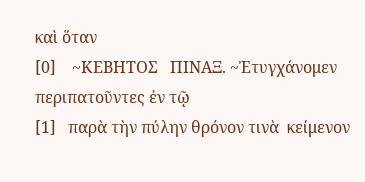καὶ ὅταν
[0]    ~ΚΕΒΗΤΟΣ   ΠΙΝΑΞ. ~Ἐτυγχάνομεν περιπατοῦντες ἐν τῷ
[1]   παρὰ τὴν πύλην θρόνον τινὰ  κείμενον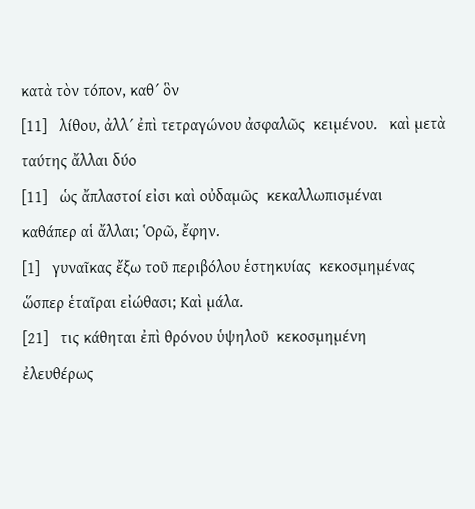κατὰ τὸν τόπον, καθ´ ὃν
[11]   λίθου, ἀλλ´ ἐπὶ τετραγώνου ἀσφαλῶς  κειμένου.   καὶ μετὰ ταύτης ἄλλαι δύο
[11]   ὡς ἄπλαστοί εἰσι καὶ οὐδαμῶς  κεκαλλωπισμέναι   καθάπερ αἱ ἄλλαι; Ὁρῶ, ἔφην.
[1]   γυναῖκας ἔξω τοῦ περιβόλου ἑστηκυίας  κεκοσμημένας   ὥσπερ ἑταῖραι εἰώθασι; Καὶ μάλα.
[21]   τις κάθηται ἐπὶ θρόνου ὑψηλοῦ  κεκοσμημένη   ἐλευθέρως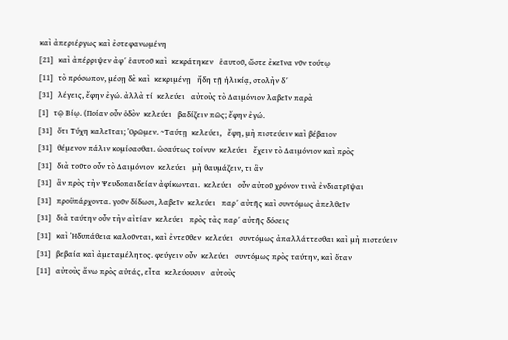καὶ ἀπεριέργως καὶ ἐστεφανωμένη
[21]   καὶ ἀπέρριψεν ἀφ´ ἑαυτοῦ καὶ  κεκράτηκεν   ἑαυτοῦ, ὥστε ἐκεῖνα νῦν τούτῳ
[11]   τὸ πρόσωπον, μέσῃ δὲ καὶ  κεκριμένῃ   ἤδη τῇ ἡλικίᾳ, στολὴν δ´
[31]   λέγεις, ἔφην ἐγώ. ἀλλὰ τί  κελεύει   αὐτοὺς τὸ Δαιμόνιον λαβεῖν παρὰ
[1]   τῷ Βίῳ. (Ποίαν οὖν ὁδὸν  κελεύει   βαδίζειν πῶς; ἔφην ἐγώ.
[31]   ὅτι Τύχη καλεῖται; Ὁρῶμεν. ~Ταύτῃ  κελεύει,   ἔφη, μὴ πιστεύειν καὶ βέβαιον
[31]   θέμενον πάλιν κομίσασθαι. ὡσαύτως τοίνυν  κελεύει   ἔχειν τὸ Δαιμόνιον καὶ πρὸς
[31]   διὰ τοῦτο οὖν τὸ Δαιμόνιον  κελεύει   μὴ θαυμάζειν, τι ἂν
[31]   ἂν πρὸς τὴν Ψευδοπαιδείαν ἀφίκωνται.  κελεύει   οὖν αὐτοῦ χρόνον τινὰ ἐνδιατρῖψαι
[31]   προϋπάρχοντα. γοῦν δίδωσι, λαβεῖν  κελεύει   παρ´ αὐτῆς καὶ συντόμως ἀπελθεῖν
[31]   διὰ ταύτην οὖν τὴν αἰτίαν  κελεύει   πρὸς τὰς παρ´ αὐτῆς δόσεις
[31]   καὶ Ἡδυπάθεια καλοῦνται, καὶ ἐντεῦθεν  κελεύει   συντόμως ἀπαλλάττεσθαι καὶ μὴ πιστεύειν
[31]   βεβαία καὶ ἀμεταμέλητος. φεύγειν οὖν  κελεύει   συντόμως πρὸς ταύτην, καὶ ὅταν
[11]   αὐτοὺς ἄνω πρὸς αὑτάς, εἶτα  κελεύουσιν   αὐτοὺς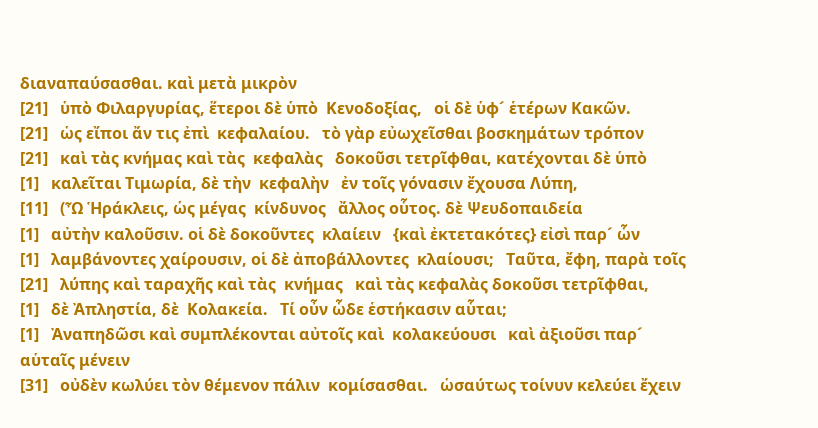διαναπαύσασθαι. καὶ μετὰ μικρὸν
[21]   ὑπὸ Φιλαργυρίας, ἕτεροι δὲ ὑπὸ  Κενοδοξίας,   οἱ δὲ ὑφ´ ἑτέρων Κακῶν.
[21]   ὡς εἴποι ἄν τις ἐπὶ  κεφαλαίου.   τὸ γὰρ εὐωχεῖσθαι βοσκημάτων τρόπον
[21]   καὶ τὰς κνήμας καὶ τὰς  κεφαλὰς   δοκοῦσι τετρῖφθαι, κατέχονται δὲ ὑπὸ
[1]   καλεῖται Τιμωρία, δὲ τὴν  κεφαλὴν   ἐν τοῖς γόνασιν ἔχουσα Λύπη,
[11]   (Ὦ Ἡράκλεις, ὡς μέγας  κίνδυνος   ἄλλος οὗτος. δὲ Ψευδοπαιδεία
[1]   αὐτὴν καλοῦσιν. οἱ δὲ δοκοῦντες  κλαίειν   {καὶ ἐκτετακότες} εἰσὶ παρ´ ὧν
[1]   λαμβάνοντες χαίρουσιν, οἱ δὲ ἀποβάλλοντες  κλαίουσι;   Ταῦτα, ἔφη, παρὰ τοῖς
[21]   λύπης καὶ ταραχῆς καὶ τὰς  κνήμας   καὶ τὰς κεφαλὰς δοκοῦσι τετρῖφθαι,
[1]   δὲ Ἀπληστία, δὲ  Κολακεία.   Τί οὖν ὧδε ἑστήκασιν αὗται;
[1]   Ἀναπηδῶσι καὶ συμπλέκονται αὐτοῖς καὶ  κολακεύουσι   καὶ ἀξιοῦσι παρ´ αὑταῖς μένειν
[31]   οὐδὲν κωλύει τὸν θέμενον πάλιν  κομίσασθαι.   ὡσαύτως τοίνυν κελεύει ἔχειν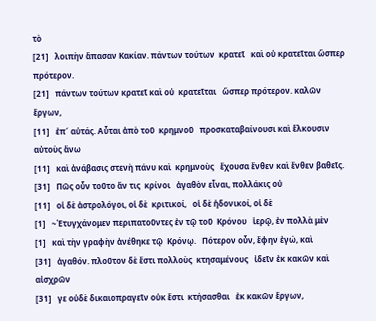τὸ
[21]   λοιπὴν ἅπασαν Κακίαν. πάντων τούτων  κρατεῖ   καὶ οὐ κρατεῖται ὥσπερ πρότερον.
[21]   πάντων τούτων κρατεῖ καὶ οὐ  κρατεῖται   ὥσπερ πρότερον. καλῶν ἔργων,
[11]   ἐπ´ αὐτάς. Αὗται ἀπὸ τοῦ  κρημνοῦ   προσκαταβαίνουσι καὶ ἕλκουσιν αὐτοὺς ἄνω
[11]   καὶ ἀνάβασις στενὴ πάνυ καὶ  κρημνοὺς   ἔχουσα ἔνθεν καὶ ἔνθεν βαθεῖς.
[31]   Πῶς οὖν τοῦτο ἄν τις  κρίνοι   ἀγαθὸν εἶναι, πολλάκις οὐ
[11]   οἱ δὲ ἀστρολόγοι, οἱ δὲ  κριτικοί,   οἱ δὲ ἡδονικοί, οἱ δὲ
[1]   ~Ἐτυγχάνομεν περιπατοῦντες ἐν τῷ τοῦ  Κρόνου   ἱερῷ, ἐν πολλὰ μὲν
[1]   καὶ τὴν γραφὴν ἀνέθηκε τῷ  Κρόνῳ.   Πότερον οὖν, ἔφην ἐγώ, καὶ
[31]   ἀγαθόν. πλοῦτον δὲ ἔστι πολλοὺς  κτησαμένους   ἰδεῖν ἐκ κακῶν καὶ αἰσχρῶν
[31]   γε οὐδὲ δικαιοπραγεῖν οὐκ ἔστι  κτήσασθαι   ἐκ κακῶν ἔργων,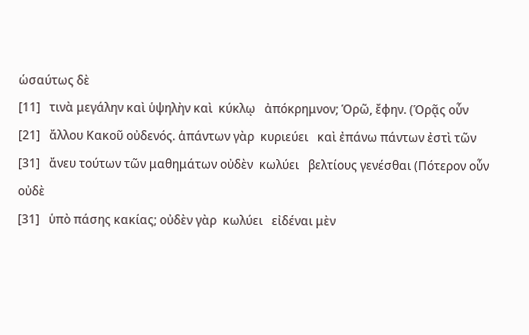ὡσαύτως δὲ
[11]   τινὰ μεγάλην καὶ ὑψηλὴν καὶ  κύκλῳ   ἀπόκρημνον; Ὁρῶ, ἔφην. (Ὁρᾷς οὖν
[21]   ἄλλου Κακοῦ οὐδενός. ἁπάντων γὰρ  κυριεύει   καὶ ἐπάνω πάντων ἐστὶ τῶν
[31]   ἄνευ τούτων τῶν μαθημάτων οὐδὲν  κωλύει   βελτίους γενέσθαι (Πότερον οὖν οὐδὲ
[31]   ὑπὸ πάσης κακίας; οὐδὲν γὰρ  κωλύει   εἰδέναι μὲν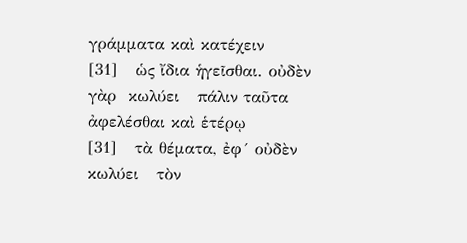γράμματα καὶ κατέχειν
[31]   ὡς ἴδια ἡγεῖσθαι. οὐδὲν γὰρ  κωλύει   πάλιν ταῦτα ἀφελέσθαι καὶ ἑτέρῳ
[31]   τὰ θέματα, ἐφ´ οὐδὲν  κωλύει   τὸν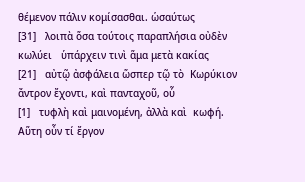θέμενον πάλιν κομίσασθαι. ὡσαύτως
[31]   λοιπὰ ὅσα τούτοις παραπλήσια οὐδὲν  κωλύει   ὑπάρχειν τινὶ ἅμα μετὰ κακίας
[21]   αὐτῷ ἀσφάλεια ὥσπερ τῷ τὸ  Κωρύκιον   ἄντρον ἔχοντι, καὶ πανταχοῦ, οὗ
[1]   τυφλὴ καὶ μαινομένη, ἀλλὰ καὶ  κωφή.   Αὕτη οὖν τί ἔργον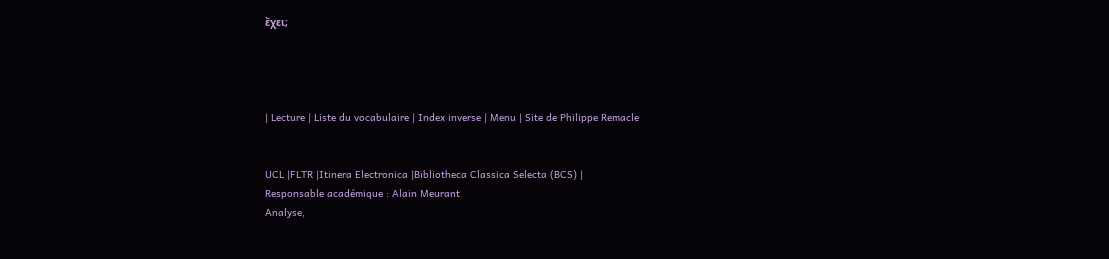ἔχει;




| Lecture | Liste du vocabulaire | Index inverse | Menu | Site de Philippe Remacle


UCL |FLTR |Itinera Electronica |Bibliotheca Classica Selecta (BCS) |
Responsable académique : Alain Meurant
Analyse,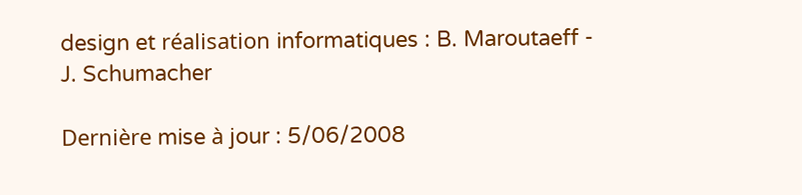design et réalisation informatiques : B. Maroutaeff - J. Schumacher

Dernière mise à jour : 5/06/2008